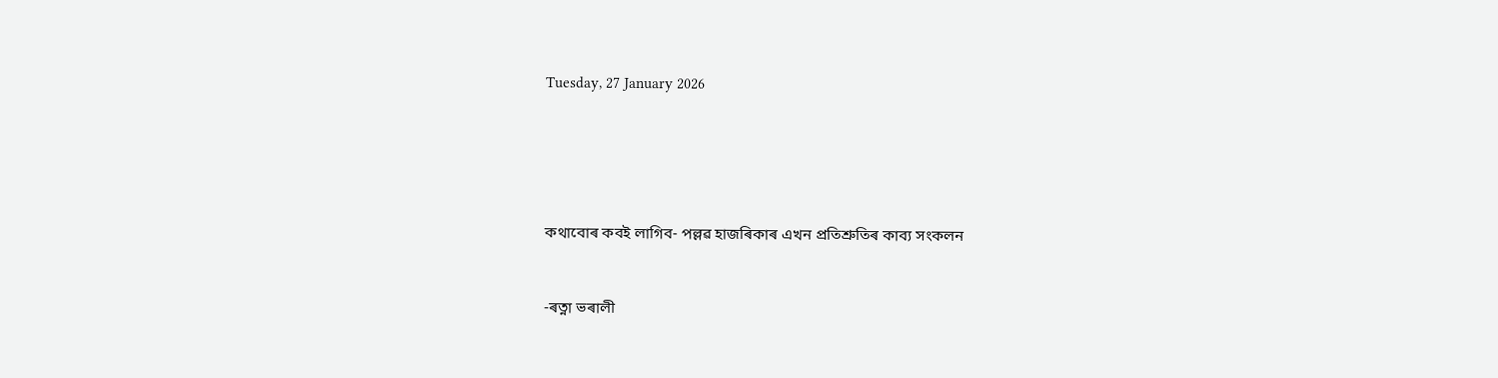Tuesday, 27 January 2026





কথাবোৰ কবই লাগিব- পল্লৱ হাজৰিকাৰ এখন প্ৰতিশ্ৰুতিৰ কাব্য সংকলন


-ৰত্না ভৰালী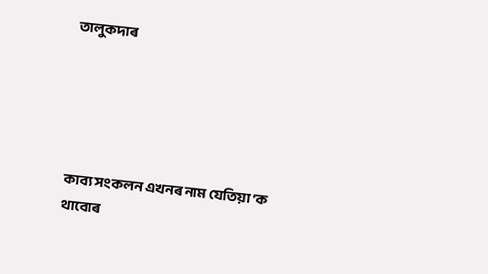তালুকদাৰ





কাব্য সংকলন এখনৰ নাম যেতিয়া ‘ক থাবোৰ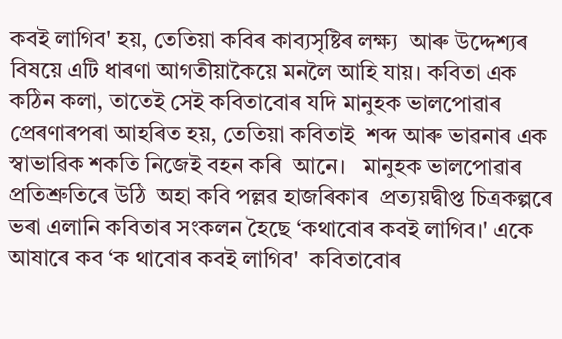কবই লাগিব' হয়, তেতিয়া কবিৰ কাব্যসৃষ্টিৰ লক্ষ্য  আৰু উদ্দেশ্যৰ বিষয়ে এটি ধাৰণা আগতীয়াকৈয়ে মনলৈ আহি যায়। কবিতা এক কঠিন কলা, তাতেই সেই কবিতাবোৰ যদি মানুহক ভালপোৱাৰ  প্ৰেৰণাৰপৰা আহৰিত হয়, তেতিয়া কবিতাই  শব্দ আৰু ভাৱনাৰ এক স্বাভাৱিক শকতি নিজেই বহন কৰি  আনে।   মানুহক ভালপোৱাৰ প্ৰতিশ্ৰুতিৰে উঠি  অহা কবি পল্লৱ হাজৰিকাৰ  প্ৰত্যয়দ্বীপ্ত চিত্ৰকল্পৰে ভৰা এলানি কবিতাৰ সংকলন হৈছে ‘কথাবোৰ কবই লাগিব।' একে আষাৰে কব ‘ক থাবোৰ কবই লাগিব'  কবিতাবোৰ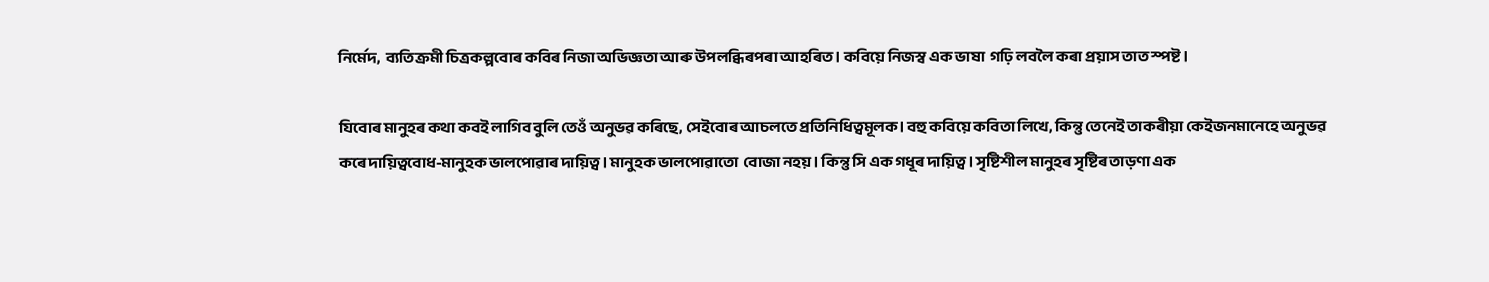নিৰ্মেদ,  ব্যতিক্ৰমী চিত্ৰকল্পবোৰ কবিৰ নিজা অভিজ্ঞতা আৰু উপলব্ধিৰপৰা আহৰিত। কবিয়ে নিজস্ব এক ভাষা  গঢ়ি লবলৈ কৰা প্ৰয়াস তাত স্পষ্ট।

যিবোৰ মানুহৰ কথা কবই লাগিব বুলি তেওঁ অনুভৱ কৰিছে, সেইবোৰ আচলতে প্ৰতিনিধিত্বমূলক। বহু কবিয়ে কবিতা লিখে, কিন্তু তেনেই তাকৰীয়া কেইজনমানেহে অনুভৱ কৰে দায়িত্ববোধ-মানুহক ভালপোৱাৰ দায়িত্ব। মানুহক ভালপোৱাতো  বোজা নহয়। কিন্তু সি এক গধূৰ দায়িত্ব। সৃষ্টিশীল মানুহৰ সৃষ্টিৰ তাড়ণা এক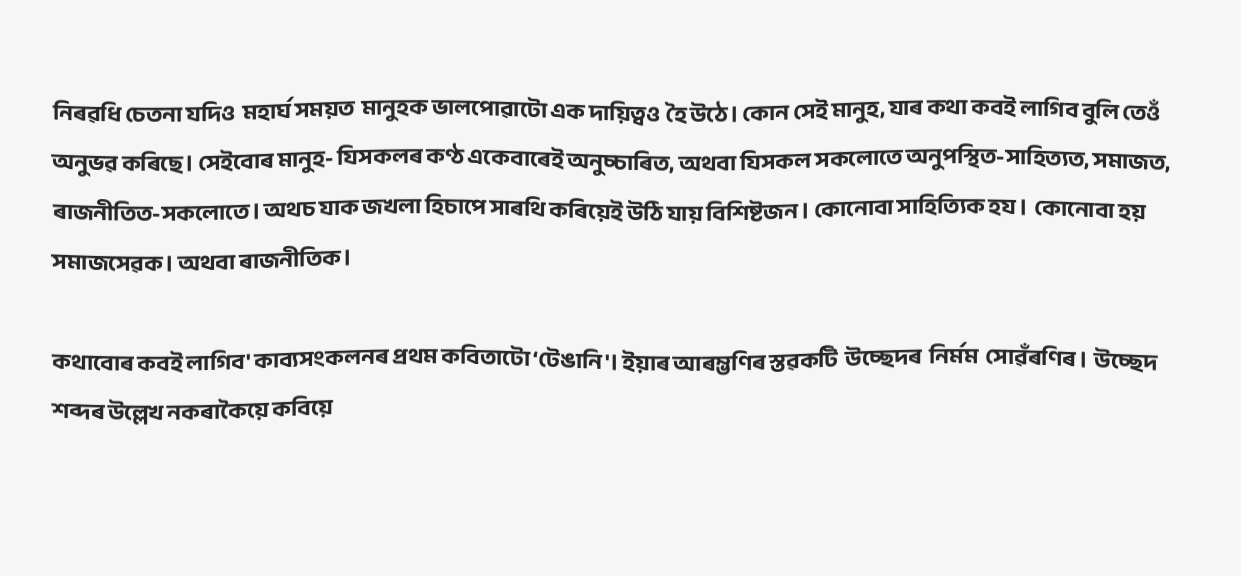নিৰৱধি চেতনা যদিও  মহাৰ্ঘ সময়ত  মানুহক ভালপোৱাটো এক দায়িত্বও  হৈ উঠে। কোন সেই মানুহ, যাৰ কথা কবই লাগিব বুলি তেওঁ অনুভৱ কৰিছে। সেইবোৰ মানুহ- যিসকলৰ কণ্ঠ একেবাৰেই অনুচ্চাৰিত, অথবা যিসকল সকলোতে অনুপস্থিত-সাহিত্যত, সমাজত, ৰাজনীতিত-সকলোতে। অথচ যাক জখলা হিচাপে সাৰথি কৰিয়েই উঠি যায় বিশিষ্টজন। কোনোবা সাহিত্যিক হয।  কোনোবা হয় সমাজসেৱক। অথবা ৰাজনীতিক।

কথাবোৰ কবই লাগিব' কাব্যসংকলনৰ প্ৰথম কবিতাটো ‘টেঙানি'। ইয়াৰ আৰম্ভণিৰ স্তৱকটি  উচ্ছেদৰ  নিৰ্মম  সোৱঁৰণিৰ।  উচ্ছেদ শব্দৰ উল্লেখ নকৰাকৈয়ে কবিয়ে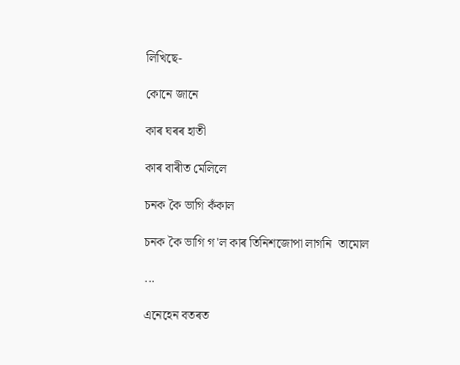লিখিছে-

কোনে জানে

কাৰ ঘৰৰ হাতী

কাৰ বাৰীত মেলিলে

চনক কৈ ভাগি কঁকাল

চনক কৈ ভাগি গ'ল কাৰ তিনিশজোপা লাগনি  তামোল

...

এনেহেন বতৰত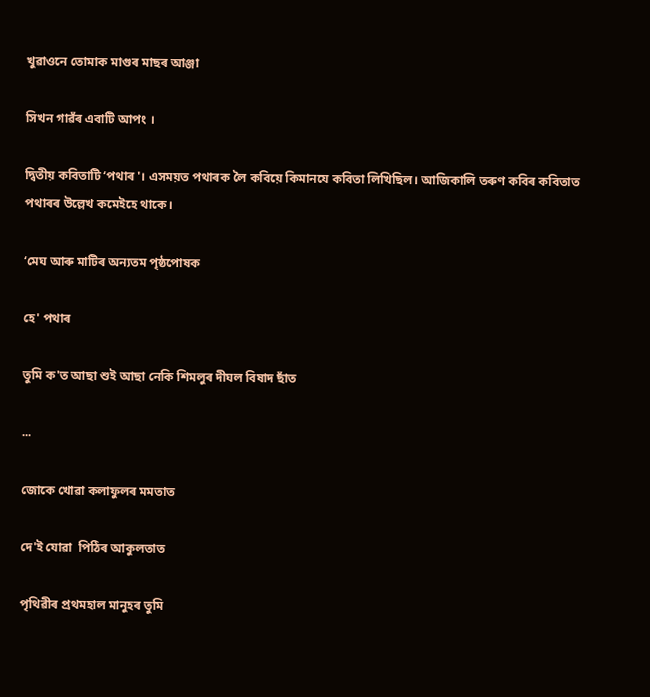খুৱাওনে তোমাক মাগুৰ মাছৰ আঞ্জা

সিখন গাৱঁৰ এবাটি আপং ।

দ্বিতীয় কবিতাটি ‘পথাৰ'। এসময়ত পথাৰক লৈ কবিয়ে কিমানযে কবিতা লিখিছিল। আজিকালি তৰুণ কবিৰ কবিতাত পথাৰৰ উল্লেখ কমেইহে থাকে।

‘মেঘ আৰু মাটিৰ অন্যতম পৃষ্ঠপোষক

হে' পথাৰ

তুমি ক'ত আছা শুই আছা নেকি শিমলুৰ দীঘল বিষাদ ছাঁত

...

জোকে খোৱা কলাফুলৰ মমতাত

দে'ই যোৱা  পিঠিৰ আকুলতাত

পৃথিৱীৰ প্ৰথমহাল মানুহৰ তুমি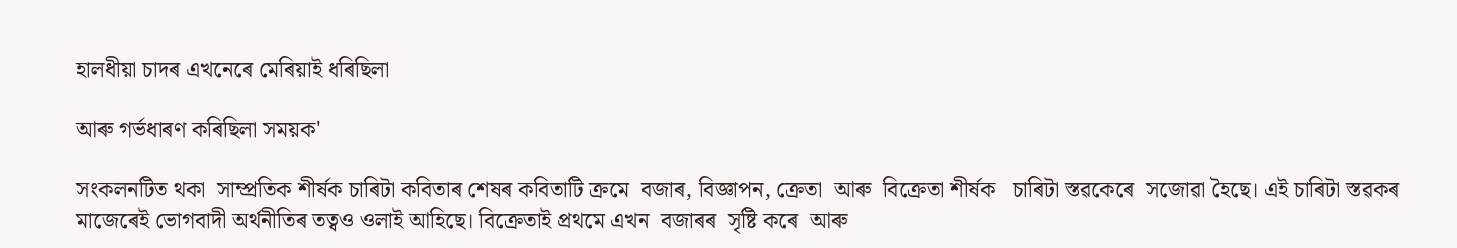হালধীয়া চাদৰ এখনেৰে মেৰিয়াই ধৰিছিলা

আৰু গৰ্ভধাৰণ কৰিছিলা সময়ক'

সংকলনটিত থকা  সাম্প্ৰতিক শীৰ্ষক চাৰিটা কবিতাৰ শেষৰ কবিতাটি ক্ৰমে  বজাৰ, বিজ্ঞাপন, ক্ৰেতা  আৰু  বিক্ৰেতা শীৰ্ষক   চাৰিটা স্তৱকেৰে  সজোৱা হৈছে। এই চাৰিটা স্তৱকৰ মাজেৰেই ভোগবাদী অৰ্থনীতিৰ তত্বও ওলাই আহিছে। বিক্ৰেতাই প্ৰথমে এখন  বজাৰৰ  সৃষ্টি কৰে  আৰু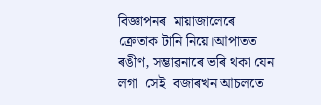বিজ্ঞাপনৰ  মায়াজালেৰে  ক্ৰেতাক টানি নিয়ে।আপাতত ৰঙীণ, সম্ভাৱনাৰে ভৰি থকা যেন লগা  সেই  বজাৰখন আচলতে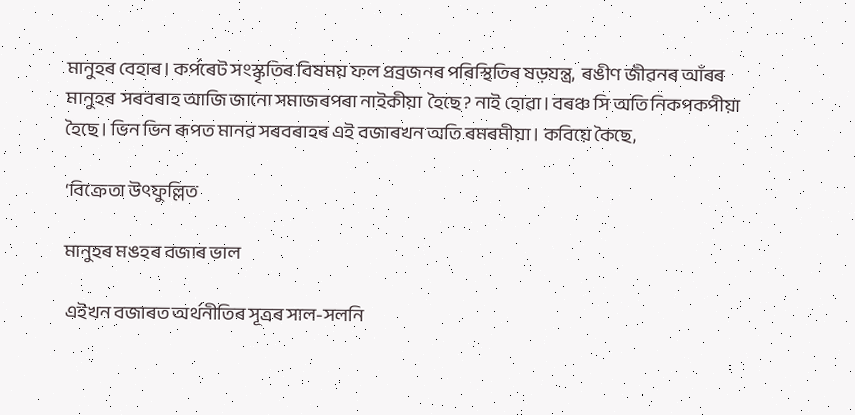মানুহৰ বেহাৰ। কৰ্পৰেট সংস্কৃতিৰ বিষময় ফল প্ৰব্ৰজনৰ পৰিস্থিতিৰ ষড়যন্ত্ৰ,  ৰঙীণ জীৱনৰ আঁৰৰ  মানুহৰ  সৰবৰাহ আজি জানো সমাজৰপৰা নাইকীয়া  হৈছে? নাই হোৱা। বৰঞ্চ সি অতি নিকপকপীয়া হৈছে। ভিন ভিন ৰূপত মানৱ সৰবৰাহৰ এই বজাৰখন অতি ৰমৰমীয়া। কবিয়ে কৈছে,

‘বিক্ৰেতা উৎফুল্লিত

মানুহৰ মঙহৰ বজাৰ ভাল

এইখন বজাৰত অৰ্থনীতিৰ সূত্ৰৰ সাল-সলনি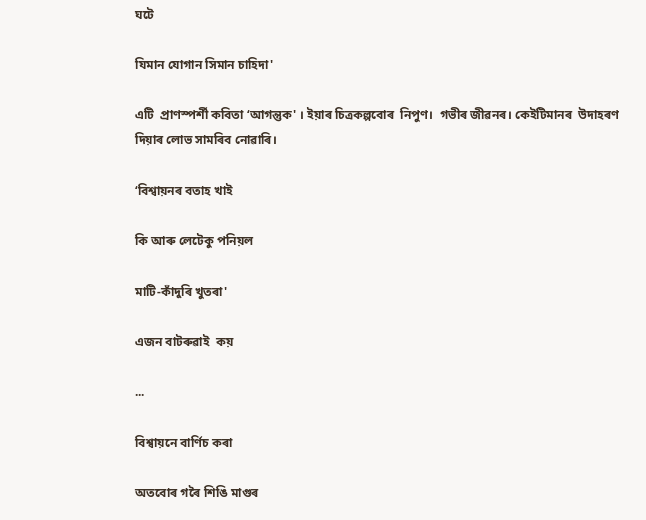ঘটে

যিমান যোগান সিমান চাহিদা'

এটি  প্ৰাণস্পৰ্শী কবিতা ‘আগন্তুক' । ইয়াৰ চিত্ৰকল্পবোৰ  নিপুণ।  গভীৰ জীৱনৰ। কেইটিমানৰ  উদাহৰণ দিয়াৰ লোভ সামৰিব নোৱাৰি।

‘বিশ্বায়নৰ বতাহ খাই

কি আৰু লেটেকু পনিয়ল

মাটি-কাঁদুৰি খুতৰা'

এজন বাটৰুৱাই  কয়

...

বিশ্বায়নে বাৰ্ণিচ কৰা

অতবোৰ গৰৈ শিঙি মাগুৰ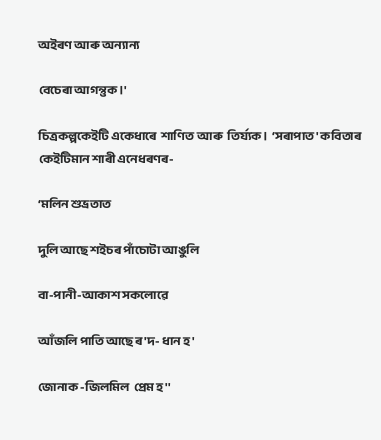অইৰণ আৰু অন্যান্য

বেচেৰা আগন্তুক।'

চিত্ৰকল্পকেইটি একেধাৰে  শাণিত  আৰু  তিৰ্য্যক।  ‘সৰাপাত' কবিতাৰ কেইটিমান শাৰী এনেধৰণৰ-

‘মলিন শুভ্ৰতাত

দুলি আছে শইচৰ পাঁচোটা আঙুলি

বা-পানী-আকাশ সকলোৱে

আঁজলি পাতি আছে ৰ'দ- ধান হ'

জোনাক -জিলমিল  প্ৰেম হ''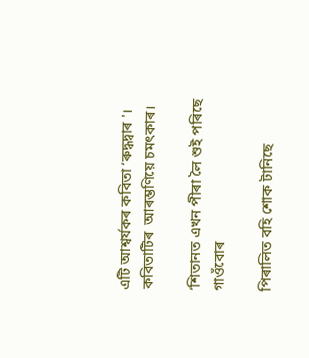এটি আশ্বৰ্যকৰ কবিতা ‘ৰুদ্ধদ্বাৰ '। কবিতাটিৰ  আৰম্ভণিয়ে চমৎকাৰ।

‘শিতানত এখন পীৰা লৈ শুই পৰিছে গাওঁবোৰ

পিৰালিত বহি শোক টানিছে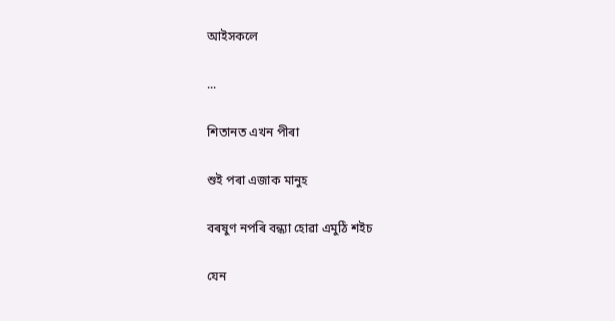আইসকলে

...

শিতানত এখন পীৰা

শুই পৰা এজাক মানুহ

বৰষুণ নপৰি বন্ধ্যা হোৱা এমুঠি শইচ

যেন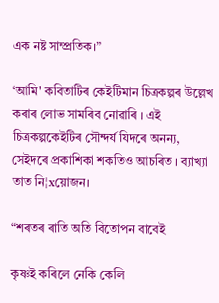এক নষ্ট সাম্প্ৰতিক।”

‘আমি' কবিতাটিৰ কেইটিমান চিত্ৰকল্পৰ উল্লেখ কৰাৰ লোভ সামৰিব নোৱাৰি । এই চিত্ৰকল্পকেইটিৰ সৌন্দৰ্য যিদৰে অনন্য, সেইদৰে প্ৰকাশিকা শকতিও আচৰিত । ব্যাখ্যা তাত নি¦xয়োজন।

“শৰতৰ ৰাতি অতি বিতোপন বাবেই

কৃষ্ণই কৰিলে নেকি কেলি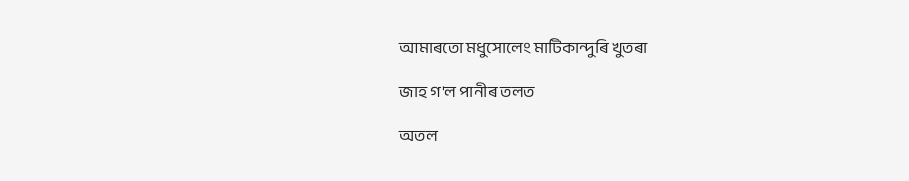আমাৰতো মধুসোলেং মাটিকান্দুৰি খুতৰা

জাহ গ'ল পানীৰ তলত

অতল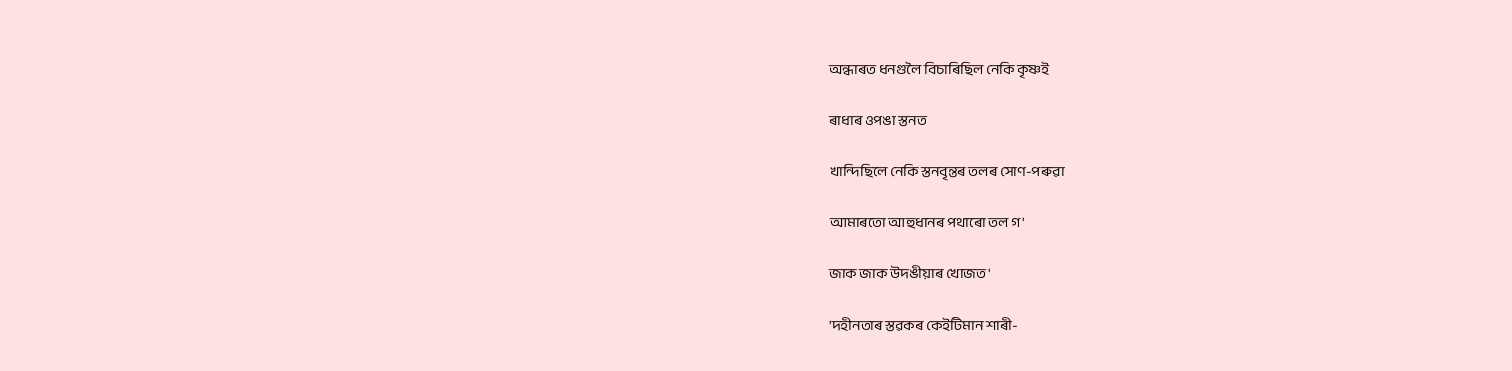অন্ধাৰত ধনগুলৈ বিচাৰিছিল নেকি কৃষ্ণই

ৰাধাৰ ওপঙা স্তনত

খান্দিছিলে নেকি স্তনবৃন্তৰ তলৰ সোণ-পৰুৱা

আমাৰতো আহুধানৰ পথাৰো তল গ'

জাক জাক উদঙীয়াৰ খোজত'

'দহীনতাৰ স্তৱকৰ কেইটিমান শাৰী-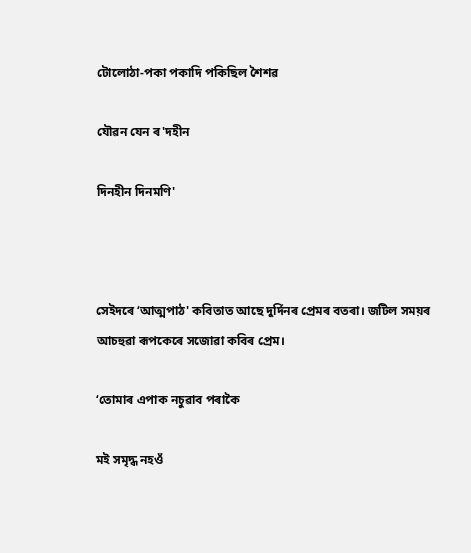টোলোঠা-পকা পকাদি পকিছিল শৈশৱ

যৌৱন যেন ৰ'দহীন

দিনহীন দিনমণি'



সেইদৰে ‘আত্মপাঠ' কবিতাত আছে দুৰ্দিনৰ প্ৰেমৰ বতৰা। জটিল সময়ৰ  আচহুৱা ৰূপকেৰে সজোৱা কবিৰ প্ৰেম।

‘তোমাৰ এপাক নচুৱাব পৰাকৈ

মই সমৃদ্ধ নহওঁ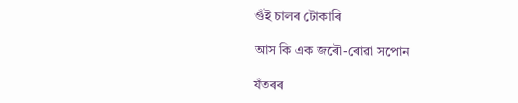গুঁই চালৰ টোকাৰি

আস কি এক জৰৌ-ৰোৱা সপোন

যঁতৰৰ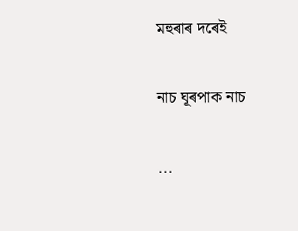মহুৰাৰ দৰেই

নাচ ঘূৰপাক নাচ

...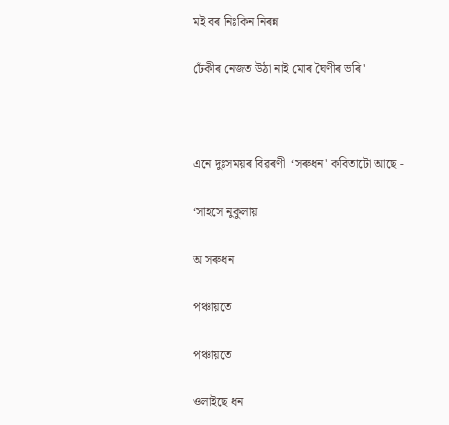মই বৰ নিঃকিন নিৰন্ন

ঢেঁকীৰ নেজত উঠা নাই মোৰ ঘৈণীৰ ভৰি'



এনে দুঃসময়ৰ বিৱৰণী  ‘সৰুধন' কবিতাটো আছে -

‘সাহসে নুকুলায়

অ সৰুধন

পঞ্চায়তে

পঞ্চায়তে

ওলাইছে ধন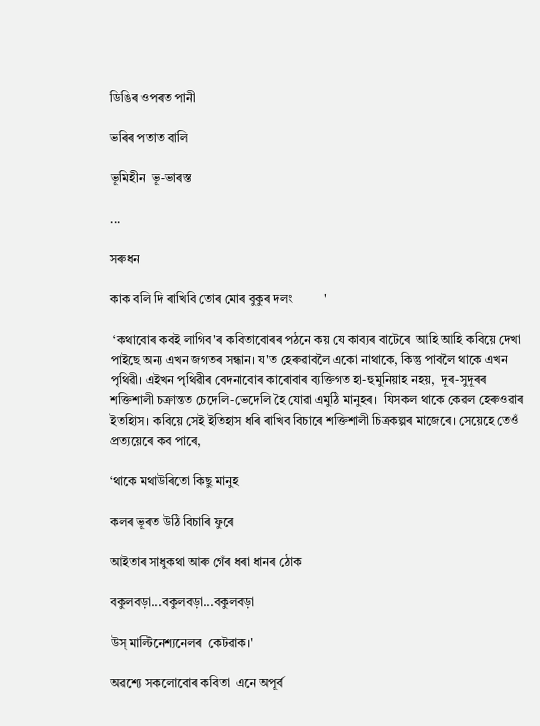ডিঙিৰ ওপৰত পানী

ভৰিৰ পতাত বালি

ভূমিহীন  ভূ-ভাৰস্ত

...

সৰুধন

কাক বলি দি ৰাখিবি তোৰ মোৰ বুকুৰ দলং          '

 ‘কথাবোৰ কবই লাগিব'ৰ কবিতাবোৰৰ পঠনে কয় যে কাব্যৰ বাটেৰে  আহি আহি কবিয়ে দেখা  পাইছে অন্য এখন জগতৰ সন্ধান। য'ত হেৰুৱাবলৈ একো নাথাকে, কিন্তু পাবলৈ থাকে এখন পৃথিৱী। এইখন পৃথিৱীৰ বেদনাবোৰ কাৰোবাৰ ব্যক্তিগত হা-হুমুনিয়াহ নহয়,  দূৰ-সুদূৰৰ  শক্তিশালী চক্ৰান্তত চেদেলি-ভেদেলি হৈ যোৱা এমুঠি মানুহৰ।  যিসকল থাকে কেৱল হেৰুওৱাৰ ইতহিাস। কবিয়ে সেই ইতিহাস ধৰি ৰাখিব বিচাৰে শক্তিশালী চিত্ৰকল্পৰ মাজেৰে। সেয়েহে তেওঁ প্ৰত্যয়েৰে কব পাৰে,

‘থাকে মথাউৰিতো কিছু মানুহ

কলৰ ভূৰত উঠি বিচাৰি ফুৰে

আইতাৰ সাধুকথা আৰু গেঁৰ ধৰা ধানৰ ঠোক

বকুলবড়া...বকুলবড়া...বকুলবড়া

উস্ মাল্টিনেশ্যনেলৰ  কেটৱাক।'

অৱশ্যে সকলোবোৰ কবিতা  এনে অপূৰ্ব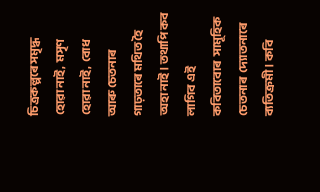চিত্ৰকল্পৰে সমৃদ্ধ হোৱা নাই,  মসৃণ হোৱা নাই,  বোধ আৰু চেতনাৰ গাঢ়তাৰে মথিত হৈ অহা নাই। তথাপি কব লাগিব এই  কবিতাবোৰ  সামূহিক চেতনাৰ  দ্যোতনাৰে  ব্যতিক্ৰমী । কবি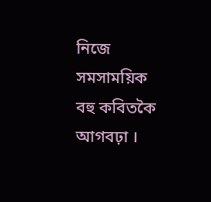নিজে  সমসাময়িক বহু কবিতকৈ আগবঢ়া ।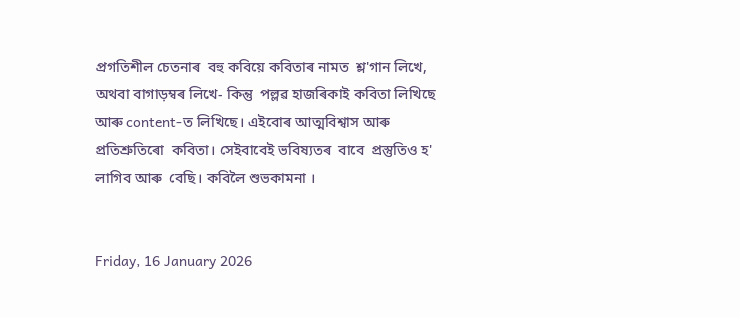প্ৰগতিশীল চেতনাৰ  বহু কবিয়ে কবিতাৰ নামত  শ্ল'গান লিখে, অথবা বাগাড়ম্বৰ লিখে- কিন্তু  পল্লৱ হাজৰিকাই কবিতা লিখিছে আৰু content-ত লিখিছে। এইবোৰ আত্মবিশ্বাস আৰু  প্ৰতিশ্ৰুতিৰো  কবিতা। সেইবাবেই ভবিষ্যতৰ  বাবে  প্ৰস্তুতিও হ'  লাগিব আৰু  বেছি। কবিলৈ শুভকামনা ।


Friday, 16 January 2026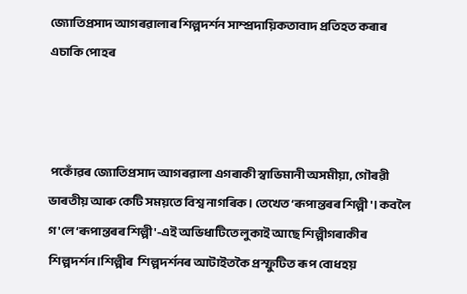জ্যোতিপ্ৰসাদ আগৰৱালাৰ শিল্পদৰ্শন সাম্প্ৰদায়িকতাবাদ প্ৰতিহত কৰাৰ এচাকি পোহৰ



 পকোঁৱৰ জ্যোতিপ্ৰসাদ আগৰৱালা এগৰাকী স্বাভিমানী অসমীয়া, গৌৰৱী ভাৰতীয় আৰু কেটি সময়তে বিশ্ব নাগৰিক। তেখেত ‘ৰূপান্তৰৰ শিল্পী'। কবলৈ গ'লে ‘ৰূপান্তৰৰ শিল্পী'-এই অভিধাটিতে লুকাই আছে শিল্পীগৰাকীৰ শিল্পদৰ্শন।শিল্পীৰ  শিল্পদৰ্শনৰ আটাইতকৈ প্ৰস্ফুটিত ৰূপ বোধহয়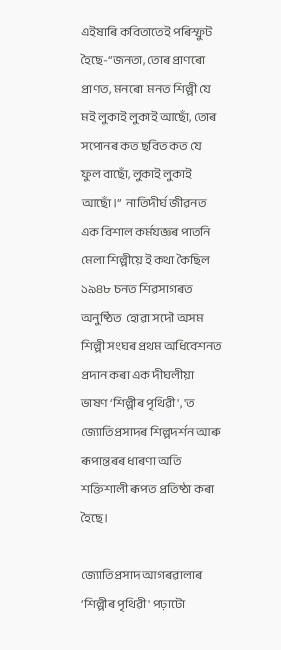এইষাৰি কবিতাতেই পৰিস্ফুট হৈছে-“জনতা, তোৰ প্ৰাণৰো প্ৰাণত, মনৰো  মনত শিল্পী যে মই লুকাই লুকাই আছোঁ, তোৰ সপোনৰ কত ছবিত কত যে ফুল বাছোঁ, লুকাই লুকাই আছোঁ।”  নাতিদীৰ্ঘ জীৱনত এক বিশাল কৰ্মযজ্ঞৰ পাতনি মেলা শিল্পীয়ে ই কথা কৈছিল ১৯৪৮ চনত শিৱসাগৰত অনুষ্ঠিত  হোৱা সদৌ অসম শিল্পী সংঘৰ প্ৰথম অধিবেশনত প্ৰদান কৰা এক দীঘলীয়া ভাষণ ‘শিল্পীৰ পৃথিৱী', 'ত  জ্যোতিপ্ৰসাদৰ শিল্পদৰ্শন আৰু ৰূপান্তৰৰ ধাৰণা অতি শক্তিশালী ৰূপত প্ৰতিষ্ঠা কৰা হৈছে।

জ্যোতিপ্ৰসাদ আগৰৱালাৰ ‘শিল্পীৰ পৃথিৱী' পঢ়াটো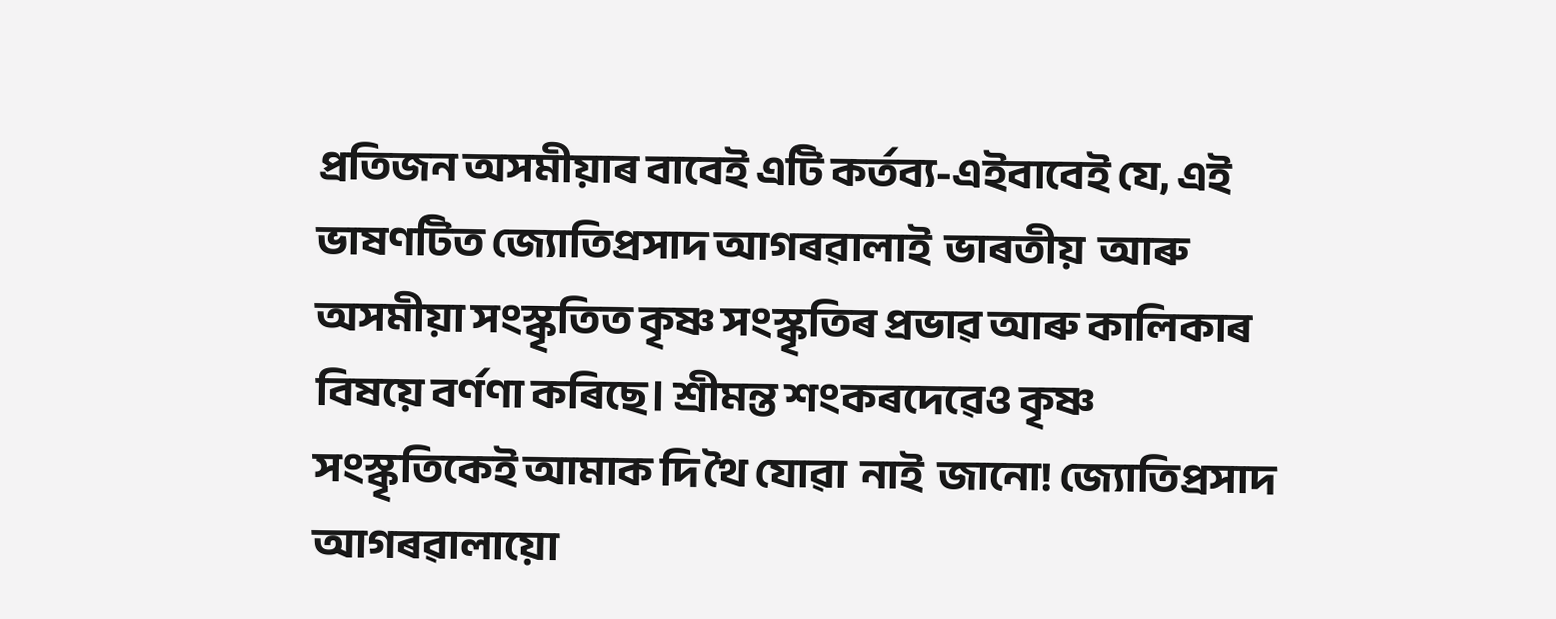প্ৰতিজন অসমীয়াৰ বাবেই এটি কৰ্তব্য-এইবাবেই যে, এই ভাষণটিত জ্যোতিপ্ৰসাদ আগৰৱালাই  ভাৰতীয়  আৰু অসমীয়া সংস্কৃতিত কৃষ্ণ সংস্কৃতিৰ প্ৰভাৱ আৰু কালিকাৰ বিষয়ে বৰ্ণণা কৰিছে। শ্ৰীমন্ত শংকৰদেৱেও কৃষ্ণ সংস্কৃতিকেই আমাক দি থৈ যোৱা  নাই  জানো! জ্যোতিপ্ৰসাদ আগৰৱালায়ো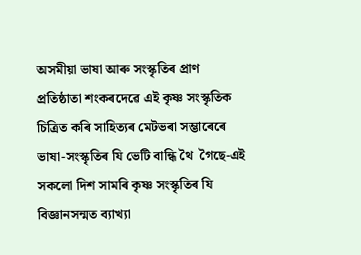অসমীয়া ভাষা আৰু সংস্কৃতিৰ প্ৰাণ প্ৰতিষ্ঠাতা শংকৰদেৱে এই কৃষ্ণ সংস্কৃতিক চিত্ৰিত কৰি সাহিত্যৰ মেটভৰা সম্ভাৰেৰে  ভাষা-সংস্কৃতিৰ যি ভেটি বান্ধি থৈ  গৈছে-এই সকলো দিশ সামৰি কৃষ্ণ সংস্কৃতিৰ যি বিজ্ঞানসন্মত ব্যাখ্যা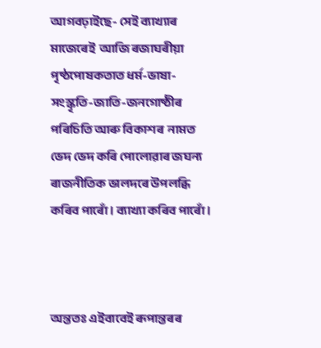আগবঢ়াইছে- সেই ব্যাখ্যাৰ মাজেৰেই  আজি ৰজাঘৰীয়া পৃষ্ঠপোষকতাত ধৰ্ম-ভাষা-সংস্কৃতি-জাতি-জনগোষ্ঠীৰ পৰিচিতি আৰু বিকাশৰ  নামত ভেদ ভেদ কৰি পোলোৱাৰ জঘন্য ৰাজনীতিক ভালদৰে উপলব্ধি কৰিব পাৰোঁ। ব্যাখ্যা কৰিব পাৰোঁ।



অন্ততঃ এইবাবেই ৰূপান্তৰৰ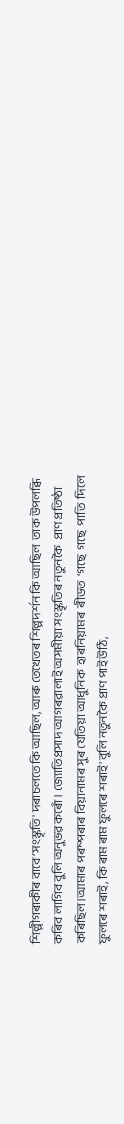শিল্পীগৰাকীৰ বাবে ‘সংস্কৃতি' দৰাচলতে কি আছিল, আৰু তেখেতৰ শিল্পদৰ্শন কি আছিল  তাক উপলব্ধি কৰিব লাগিব বুলি অনুভৱ কৰোঁ। জ্যোতিপ্ৰসাদ আগৰৱালাই অসমীয়া সংস্কৃতিৰ নতুনকৈ  প্ৰাণ প্ৰতিষ্ঠা কৰিছিল।আমাৰ পৰম্পৰাৰ বিয়ানামৰ সুৰ যেতিয়া আধুনিক  হাৰনিয়ামৰ  ৰীডত  ‘গছে  গছে  পাতি  দিলে ফুলৰে শৰাই, কি ৰাম ৰাম ফুলৰে শৰাই' বুলি নতুনকৈ প্ৰাণ পাই উঠি,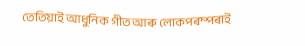তেতিয়াই আধুনিক গীত আৰু লোকপৰম্পৰাই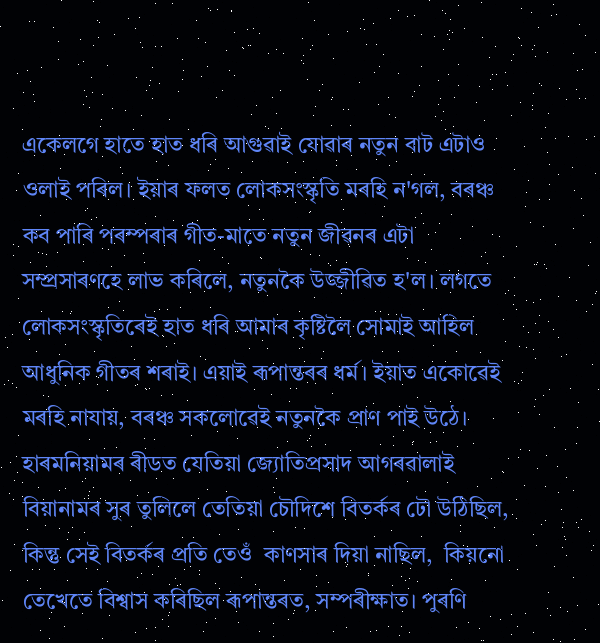একেলগে হাতে হাত ধৰি আগুৱাই যোৱাৰ নতুন বাট এটাও ওলাই পৰিল। ইয়াৰ ফলত লোকসংস্কৃতি মৰহি ন'গল, বৰঞ্চ কব পাৰি পৰম্পৰাৰ গীত-মাতে নতুন জীৱনৰ এটা সম্প্ৰসাৰণহে লাভ কৰিলে, নতুনকৈ উজ্জীৱিত হ'ল। লগতে লোকসংস্কৃতিৰেই হাত ধৰি আমাৰ কৃষ্টিলৈ সোমাই আহিল আধুনিক গীতৰ শৰাই। এয়াই ৰূপান্তৰৰ ধৰ্ম। ইয়াত একোৱেই মৰহি নাযায়, বৰঞ্চ সকলোৱেই নতুনকৈ প্ৰাণ পাই উঠে। হাৰমনিয়ামৰ ৰীডত যেতিয়া জ্যোতিপ্ৰসাদ আগৰৱালাই  বিয়ানামৰ সুৰ তুলিলে তেতিয়া চৌদিশে বিতৰ্কৰ ঢৌ উঠিছিল, কিন্তু সেই বিতৰ্কৰ প্ৰতি তেওঁ  কাণসাৰ দিয়া নাছিল,  কিয়নো তেখেতে বিশ্বাস কৰিছিল ৰূপান্তৰত, সম্পৰীক্ষাত। পুৰণি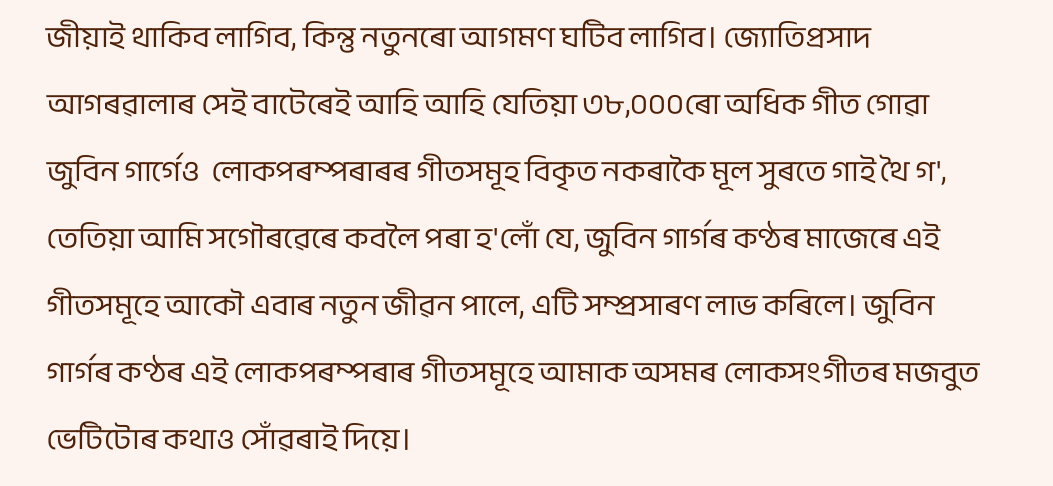জীয়াই থাকিব লাগিব, কিন্তু নতুনৰো আগমণ ঘটিব লাগিব। জ্যোতিপ্ৰসাদ আগৰৱালাৰ সেই বাটেৰেই আহি আহি যেতিয়া ৩৮,০০০ৰো অধিক গীত গোৱা  জুবিন গাৰ্গেও  লোকপৰম্পৰাৰৰ গীতসমূহ বিকৃত নকৰাকৈ মূল সুৰতে গাই থৈ গ', তেতিয়া আমি সগৌৰৱেৰে কবলৈ পৰা হ'লোঁ যে, জুবিন গাৰ্গৰ কণ্ঠৰ মাজেৰে এই গীতসমূহে আকৌ এবাৰ নতুন জীৱন পালে, এটি সম্প্ৰসাৰণ লাভ কৰিলে। জুবিন গাৰ্গৰ কণ্ঠৰ এই লোকপৰম্পৰাৰ গীতসমূহে আমাক অসমৰ লোকসংগীতৰ মজবুত ভেটিটোৰ কথাও সোঁৱৰাই দিয়ে।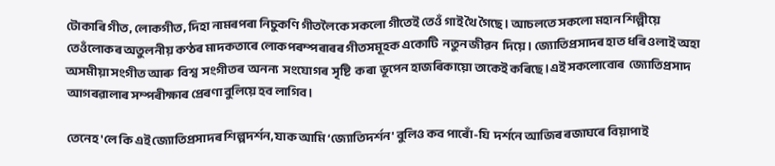টোকাৰি গীত, লোকগীত, দিহা নামৰপৰা নিচুকণি গীতলৈকে সকলো গীতেই তেওঁ গাই থৈ গৈছে। আচলতে সকলো মহান শিল্পীয়ে তেওঁলোকৰ অতুলনীয় কণ্ঠৰ মাদকতাৰে লোকপৰম্পৰাৰৰ গীতসমূহক একোটি  নতুন জীৱন  দিয়ে। জ্যোতিপ্ৰসাদৰ হাত ধৰি ওলাই অহা  অসমীয়া সংগীত আৰু  বিশ্ব  সংগীতৰ  অনন্য  সংযোগৰ  সৃষ্টি  কৰা  ভূপেন হাজৰিকায়ো তাকেই কৰিছে।এই সকলোবোৰ  জ্যোতিপ্ৰসাদ আগৰৱালাৰ সম্পৰীক্ষাৰ প্ৰেৰণা বুলিয়ে হব লাগিব।

তেনেহ'লে কি এই জ্যোতিপ্ৰসাদৰ শিল্পদৰ্শন, যাক আমি ‘জ্যোতিদৰ্শন' বুলিও কব পাৰোঁ-যি  দৰ্শনে আজিৰ ৰজাঘৰে বিয়াপাই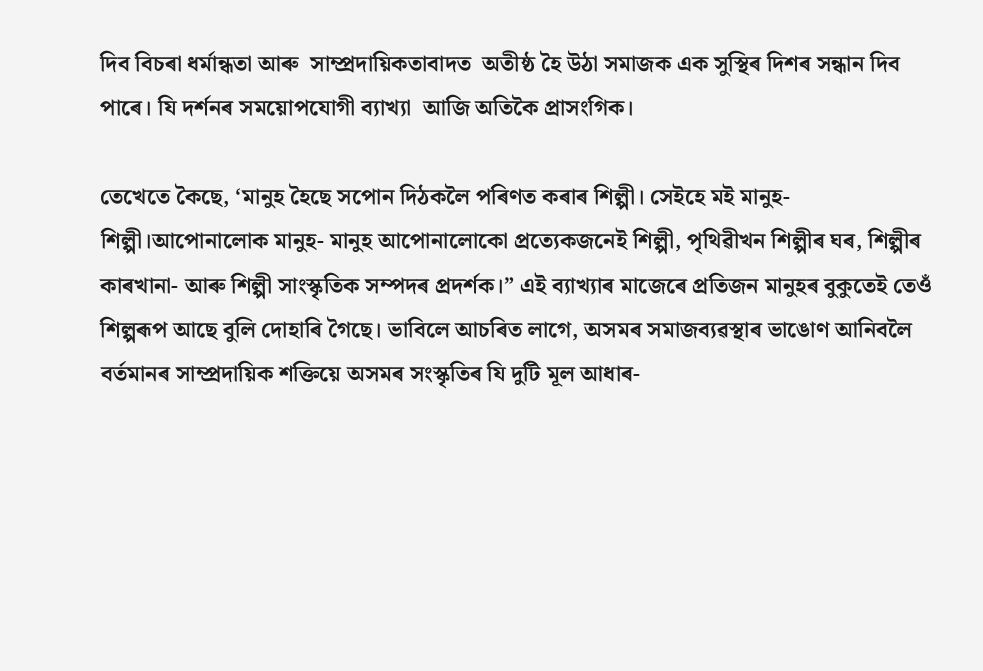দিব বিচৰা ধৰ্মান্ধতা আৰু  সাম্প্ৰদায়িকতাবাদত  অতীষ্ঠ হৈ উঠা সমাজক এক সুস্থিৰ দিশৰ সন্ধান দিব পাৰে। যি দৰ্শনৰ সময়োপযোগী ব্যাখ্যা  আজি অতিকৈ প্ৰাসংগিক।

তেখেতে কৈছে, ‘মানুহ হৈছে সপোন দিঠকলৈ পৰিণত কৰাৰ শিল্পী। সেইহে মই মানুহ-শিল্পী।আপোনালোক মানুহ- মানুহ আপোনালোকো প্ৰত্যেকজনেই শিল্পী, পৃথিৱীখন শিল্পীৰ ঘৰ, শিল্পীৰ কাৰখানা- আৰু শিল্পী সাংস্কৃতিক সম্পদৰ প্ৰদৰ্শক।” এই ব্যাখ্যাৰ মাজেৰে প্ৰতিজন মানুহৰ বুকুতেই তেওঁ শিল্পৰূপ আছে বুলি দোহাৰি গৈছে। ভাবিলে আচৰিত লাগে, অসমৰ সমাজব্যৱস্থাৰ ভাঙোণ আনিবলৈ বৰ্তমানৰ সাম্প্ৰদায়িক শক্তিয়ে অসমৰ সংস্কৃতিৰ যি দুটি মূল আধাৰ-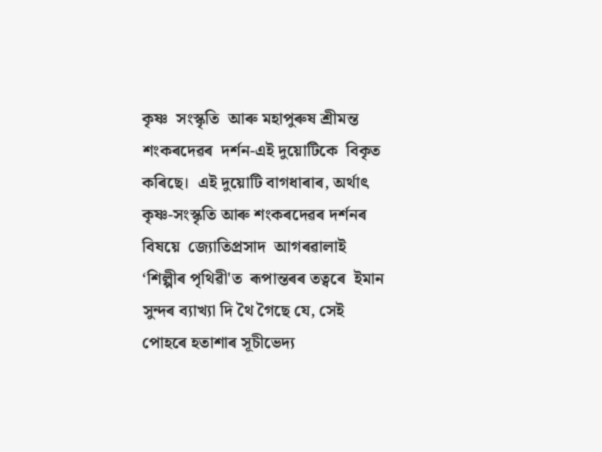কৃষ্ণ  সংস্কৃতি  আৰু মহাপুৰুষ শ্ৰীমন্ত শংকৰদেৱৰ  দৰ্শন-এই দুয়োটিকে  বিকৃত  কৰিছে।  এই দুয়োটি বাগধাৰাৰ, অৰ্থাৎ  কৃষ্ণ-সংস্কৃতি আৰু শংকৰদেৱৰ দৰ্শনৰ বিষয়ে  জ্যোতিপ্ৰসাদ  আগৰৱালাই ‘শিল্পীৰ পৃথিৱী'ত  ৰূপান্তৰৰ তত্বৰে  ইমান  সুন্দৰ ব্যাখ্যা দি থৈ গৈছে যে, সেই পোহৰে হতাশাৰ সূচীভেদ্য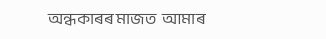অন্ধকাৰৰ মাজত  আমাৰ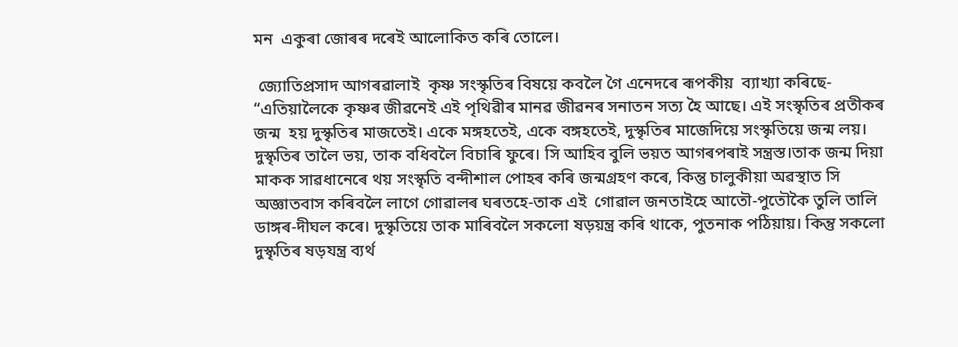মন  একুৰা জোৰৰ দৰেই আলোকিত কৰি তোলে।

 জ্যোতিপ্ৰসাদ আগৰৱালাই  কৃষ্ণ সংস্কৃতিৰ বিষয়ে কবলৈ গৈ এনেদৰে ৰূপকীয়  ব্যাখ্যা কৰিছে- “এতিয়ালৈকে কৃষ্ণৰ জীৱনেই এই পৃথিৱীৰ মানৱ জীৱনৰ সনাতন সত্য হৈ আছে। এই সংস্কৃতিৰ প্ৰতীকৰ  জন্ম  হয় দুস্কৃতিৰ মাজতেই। একে মঙ্গহতেই, একে বঙ্গহতেই, দুস্কৃতিৰ মাজেদিয়ে সংস্কৃতিয়ে জন্ম লয়। দুস্কৃতিৰ তালৈ ভয়, তাক বধিবলৈ বিচাৰি ফুৰে। সি আহিব বুলি ভয়ত আগৰপৰাই সন্ত্ৰস্ত।তাক জন্ম দিয়া মাকক সাৱধানেৰে থয় সংস্কৃতি বন্দীশাল পোহৰ কৰি জন্মগ্ৰহণ কৰে, কিন্তু চালুকীয়া অৱস্থাত সি অজ্ঞাতবাস কৰিবলৈ লাগে গোৱালৰ ঘৰতহে-তাক এই  গোৱাল জনতাইহে আতৌ-পুতৌকৈ তুলি তালি ডাঙ্গৰ-দীঘল কৰে। দুস্কৃতিয়ে তাক মাৰিবলৈ সকলো ষড়য়ন্ত্ৰ কৰি থাকে, পুতনাক পঠিয়ায়। কিন্তু সকলো দুস্কৃতিৰ ষড়যন্ত্ৰ ব্যৰ্থ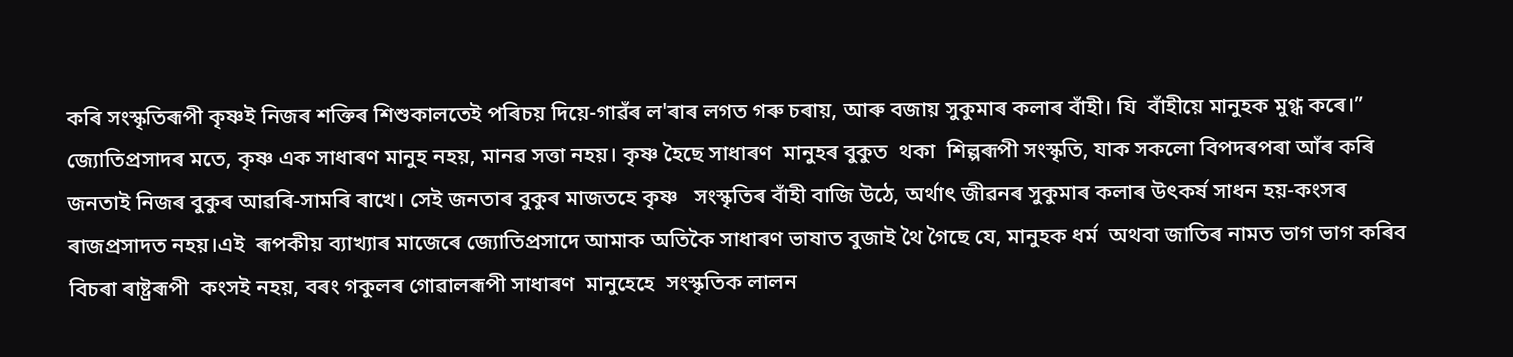কৰি সংস্কৃতিৰূপী কৃষ্ণই নিজৰ শক্তিৰ শিশুকালতেই পৰিচয় দিয়ে-গাৱঁৰ ল'ৰাৰ লগত গৰু চৰায়, আৰু বজায় সুকুমাৰ কলাৰ বাঁহী। যি  বাঁহীয়ে মানুহক মুগ্ধ কৰে।” জ্যোতিপ্ৰসাদৰ মতে, কৃষ্ণ এক সাধাৰণ মানুহ নহয়, মানৱ সত্তা নহয়। কৃষ্ণ হৈছে সাধাৰণ  মানুহৰ বুকুত  থকা  শিল্পৰূপী সংস্কৃতি, যাক সকলো বিপদৰপৰা আঁৰ কৰি জনতাই নিজৰ বুকুৰ আৱৰি-সামৰি ৰাখে। সেই জনতাৰ বুকুৰ মাজতহে কৃষ্ণ   সংস্কৃতিৰ বাঁহী বাজি উঠে, অৰ্থাৎ জীৱনৰ সুকুমাৰ কলাৰ উৎকৰ্ষ সাধন হয়-কংসৰ ৰাজপ্ৰসাদত নহয়।এই  ৰূপকীয় ব্যাখ্যাৰ মাজেৰে জ্যোতিপ্ৰসাদে আমাক অতিকৈ সাধাৰণ ভাষাত বুজাই থৈ গৈছে যে, মানুহক ধৰ্ম  অথবা জাতিৰ নামত ভাগ ভাগ কৰিব বিচৰা ৰাষ্ট্ৰৰূপী  কংসই নহয়, বৰং গকুলৰ গোৱালৰূপী সাধাৰণ  মানুহেহে  সংস্কৃতিক লালন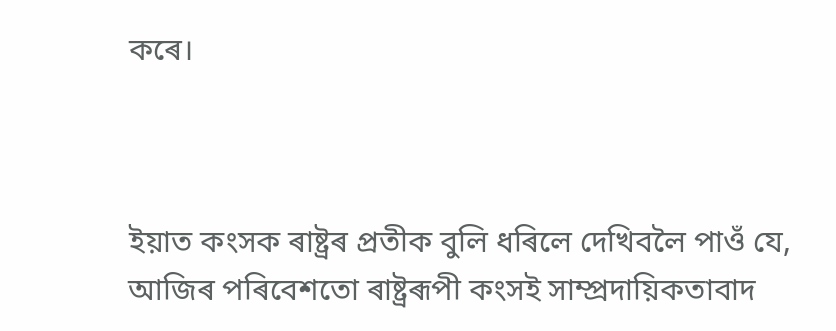কৰে।



ইয়াত কংসক ৰাষ্ট্ৰৰ প্ৰতীক বুলি ধৰিলে দেখিবলৈ পাওঁ যে, আজিৰ পৰিবেশতো ৰাষ্ট্ৰৰূপী কংসই সাম্প্ৰদায়িকতাবাদ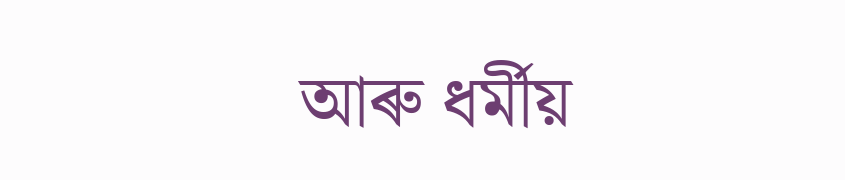আৰু ধৰ্মীয়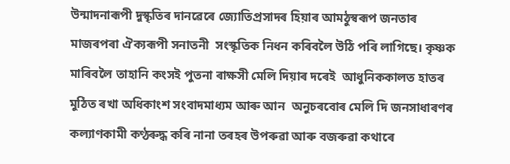উন্মাদনাৰূপী দুস্কৃতিৰ দানৱেৰে জ্যোতিপ্ৰসাদৰ হিয়াৰ আমঠুস্বৰূপ জনতাৰ মাজৰপৰা ঐক্যৰূপী সনাতনী  সংস্কৃতিক নিধন কৰিবলৈ উঠি পৰি লাগিছে। কৃষ্ণক মাৰিবলৈ তাহানি কংসই পুতনা ৰাক্ষসী মেলি দিয়াৰ দৰেই  আধুনিককালত হাতৰ মুঠিত ৰখা অধিকাংশ সংবাদমাধ্যম আৰু আন  অনুচৰবোৰ মেলি দি জনসাধাৰণৰ কল্যাণকামী কণ্ঠৰুদ্ধ কৰি নানা তৰহৰ উপৰুৱা আৰু বজৰুৱা কথাৰে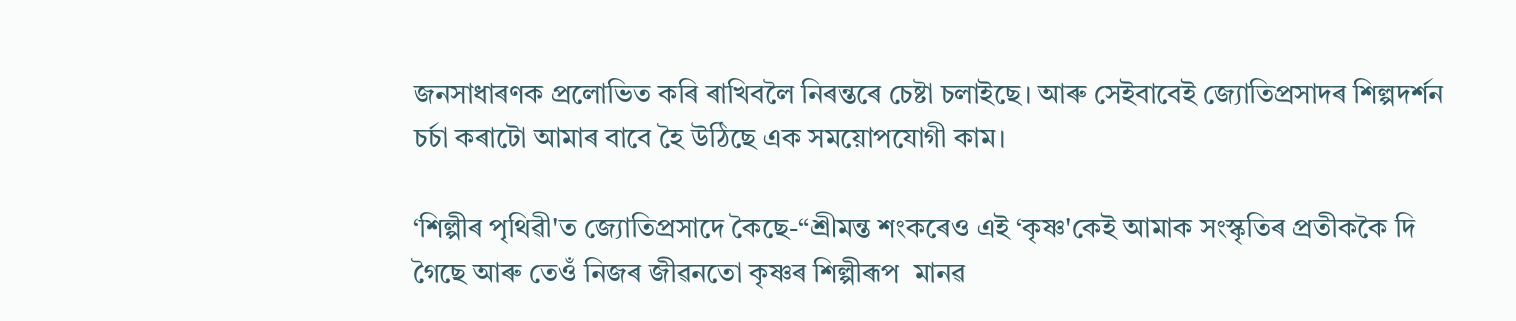জনসাধাৰণক প্ৰলোভিত কৰি ৰাখিবলৈ নিৰন্তৰে চেষ্টা চলাইছে। আৰু সেইবাবেই জ্যোতিপ্ৰসাদৰ শিল্পদৰ্শন চৰ্চা কৰাটো আমাৰ বাবে হৈ উঠিছে এক সময়োপযোগী কাম।

‘শিল্পীৰ পৃথিৱী'ত জ্যোতিপ্ৰসাদে কৈছে-“শ্ৰীমন্ত শংকৰেও এই ‘কৃষ্ণ'কেই আমাক সংস্কৃতিৰ প্ৰতীককৈ দি গৈছে আৰু তেওঁ নিজৰ জীৱনতো কৃষ্ণৰ শিল্পীৰূপ  মানৱ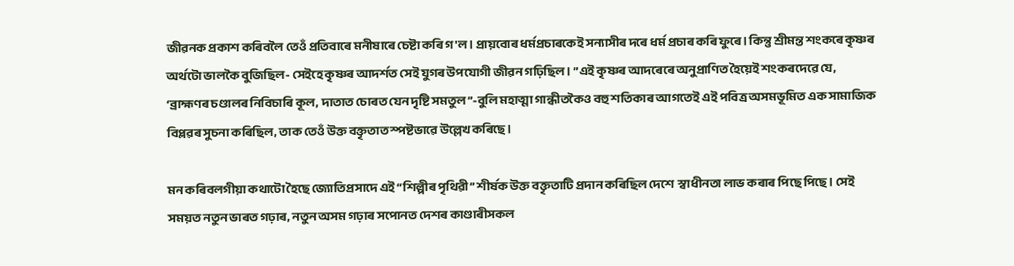জীৱনক প্ৰকাশ কৰিবলৈ তেওঁ প্ৰতিবাৰে মনীষাৰে চেষ্টা কৰি গ'ল। প্ৰায়বোৰ ধৰ্মপ্ৰচাৰকেই সন্যাসীৰ দৰে ধৰ্ম প্ৰচাৰ কৰি ফুৰে। কিন্তু শ্ৰীমন্ত শংকৰে কৃষ্ণৰ অৰ্থটো ভালকৈ বুজিছিল- সেইহে কৃষ্ণৰ আদৰ্শত সেই যুগৰ উপযোগী জীৱন গঢ়িছিল। ”এই কৃষ্ণৰ আদৰেৰে অনুপ্ৰাণিত হৈয়েই শংকৰদেৱে যে, ‘ব্ৰাহ্মণৰ চণ্ডালৰ নিবিচাৰি কূল, দাতাত চোৰত যেন দৃষ্টি সমতুল”-বুলি মহাত্মা গান্ধীতকৈও বহু শতিকাৰ আগতেই এই পবিত্ৰ অসমভূমিত এক সামাজিক বিপ্লৱৰ সুচনা কৰিছিল, তাক তেওঁ উক্ত বক্তৃতাত স্পষ্টভাৱে উল্লেখ কৰিছে।

মন কৰিবলগীয়া কথাটো হৈছে জ্যোতিপ্ৰসাদে এই “শিল্পীৰ পৃথিৱী” শীৰ্ষক উক্ত বক্তৃতাটি প্ৰদান কৰিছিল দেশে  স্বাধীনতা লাভ কৰাৰ পিছে পিছে। সেই সময়ত নতুন ভাৰত গঢ়াৰ, নতুন অসম গঢ়াৰ সপোনত দেশৰ কাণ্ডাৰীসকল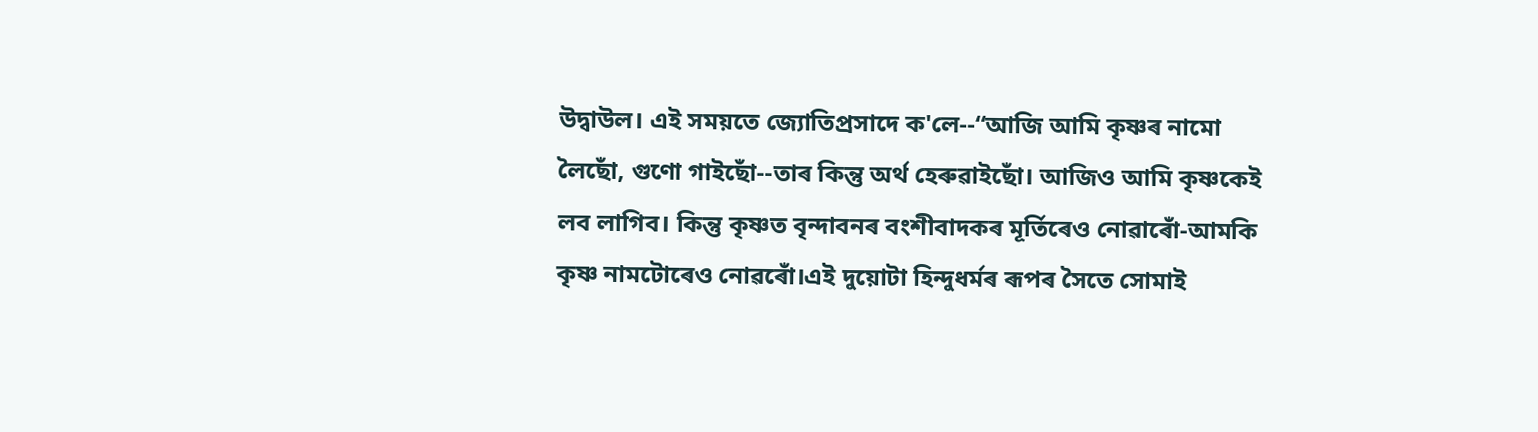উদ্বাউল। এই সময়তে জ্যোতিপ্ৰসাদে ক'লে--“আজি আমি কৃষ্ণৰ নামো লৈছোঁ, গুণো গাইছোঁ--তাৰ কিন্তু অৰ্থ হেৰুৱাইছোঁ। আজিও আমি কৃষ্ণকেই লব লাগিব। কিন্তু কৃষ্ণত বৃন্দাবনৰ বংশীবাদকৰ মূৰ্তিৰেও নোৱাৰোঁ-আমকি কৃষ্ণ নামটোৰেও নোৱৰোঁ।এই দুয়োটা হিন্দুধৰ্মৰ ৰূপৰ সৈতে সোমাই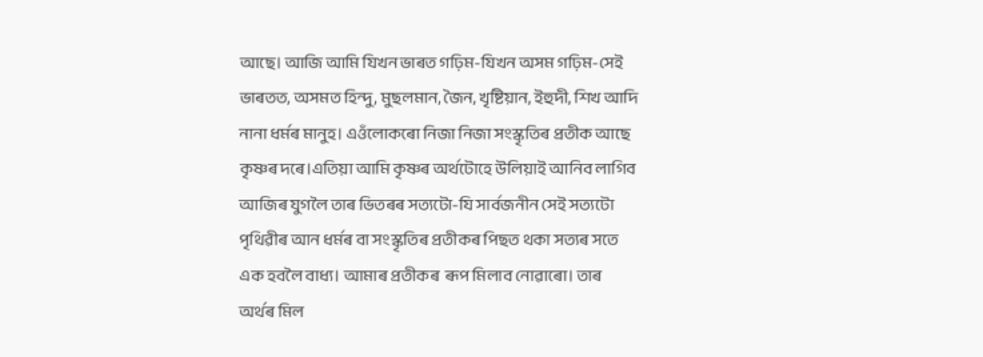আছে। আজি আমি যিখন ভাৰত গঢ়িম-যিখন অসম গঢ়িম-সেই ভাৰতত, অসমত হিন্দু, মুছলমান, জৈন, খৃষ্টিয়ান, ইহুদী, শিখ আদি নানা ধৰ্মৰ মানুহ। এওঁলোকৰো নিজা নিজা সংস্কৃতিৰ প্ৰতীক আছে কৃষ্ণৰ দৰে।এতিয়া আমি কৃষ্ণৰ অৰ্থটোহে উলিয়াই আনিব লাগিব আজিৰ যুগলৈ তাৰ ভিতৰৰ সত্যটো-যি সাৰ্বজনীন সেই সত্যটো পৃথিৱীৰ আন ধৰ্মৰ বা সংস্কৃতিৰ প্ৰতীকৰ পিছত থকা সত্যৰ সতে এক হবলৈ বাধ্য। আমাৰ প্ৰতীকৰ  ৰূপ মিলাব নোৱাৰো। তাৰ অৰ্থৰ মিল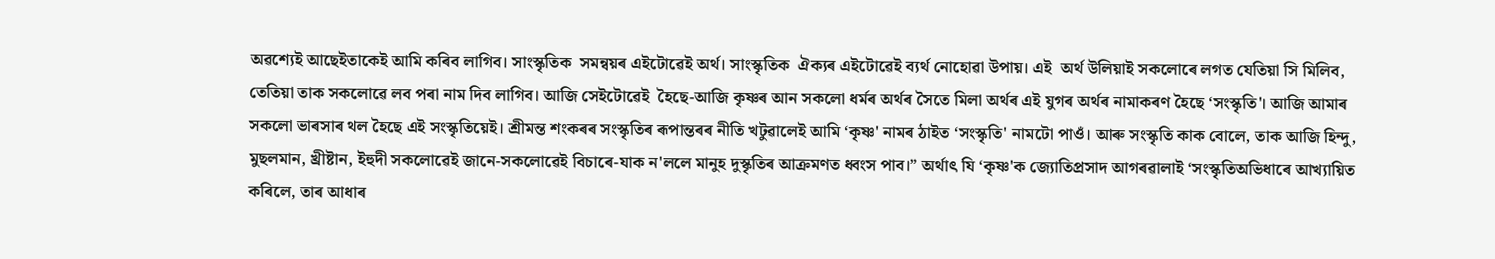অৱশ্যেই আছেইতাকেই আমি কৰিব লাগিব। সাংস্কৃতিক  সমন্বয়ৰ এইটোৱেই অৰ্থ। সাংস্কৃতিক  ঐক্যৰ এইটোৱেই ব্যৰ্থ নোহোৱা উপায়। এই  অৰ্থ উলিয়াই সকলোৰে লগত যেতিয়া সি মিলিব, তেতিয়া তাক সকলোৱে লব পৰা নাম দিব লাগিব। আজি সেইটোৱেই  হৈছে-আজি কৃষ্ণৰ আন সকলো ধৰ্মৰ অৰ্থৰ সৈতে মিলা অৰ্থৰ এই যুগৰ অৰ্থৰ নামাকৰণ হৈছে ‘সংস্কৃতি'। আজি আমাৰ সকলো ভাৰসাৰ থল হৈছে এই সংস্কৃতিয়েই। শ্ৰীমন্ত শংকৰৰ সংস্কৃতিৰ ৰূপান্তৰৰ নীতি খটুৱালেই আমি ‘কৃষ্ণ' নামৰ ঠাইত ‘সংস্কৃতি' নামটো পাওঁ। আৰু সংস্কৃতি কাক বোলে, তাক আজি হিন্দু, মুছলমান, খ্ৰীষ্টান, ইহুদী সকলোৱেই জানে-সকলোৱেই বিচাৰে-যাক ন'ললে মানুহ দুস্কৃতিৰ আক্ৰমণত ধ্বংস পাব।” অৰ্থাৎ যি ‘কৃষ্ণ'ক জ্যোতিপ্ৰসাদ আগৰৱালাই ‘সংস্কৃতিঅভিধাৰে আখ্যায়িত কৰিলে, তাৰ আধাৰ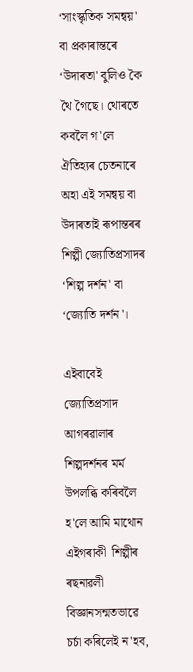‘সাংস্কৃতিক সমন্বয়' বা প্ৰকাৰান্তৰে ‘উদাৰতা' বুলিও কৈ থৈ গৈছে। থোৰতে কবলৈ গ'লে ঐতিহ্যৰ চেতনাৰে অহা এই সমন্বয় বা উদাৰতাই ৰূপান্তৰৰ শিল্পী জ্যোতিপ্ৰসাদৰ ‘শিল্প দৰ্শন' বা ‘জ্যোতি দৰ্শন'।

এইবাবেই জ্যোতিপ্ৰসাদ আগৰৱালাৰ শিল্পদৰ্শনৰ মৰ্ম  উপলব্ধি কৰিবলৈ হ'লে আমি মাথোন এইগৰাকী  শিল্পীৰ ৰছনাৱলী বিজ্ঞানসন্মতভাৱে  চৰ্চা কৰিলেই ন'হব,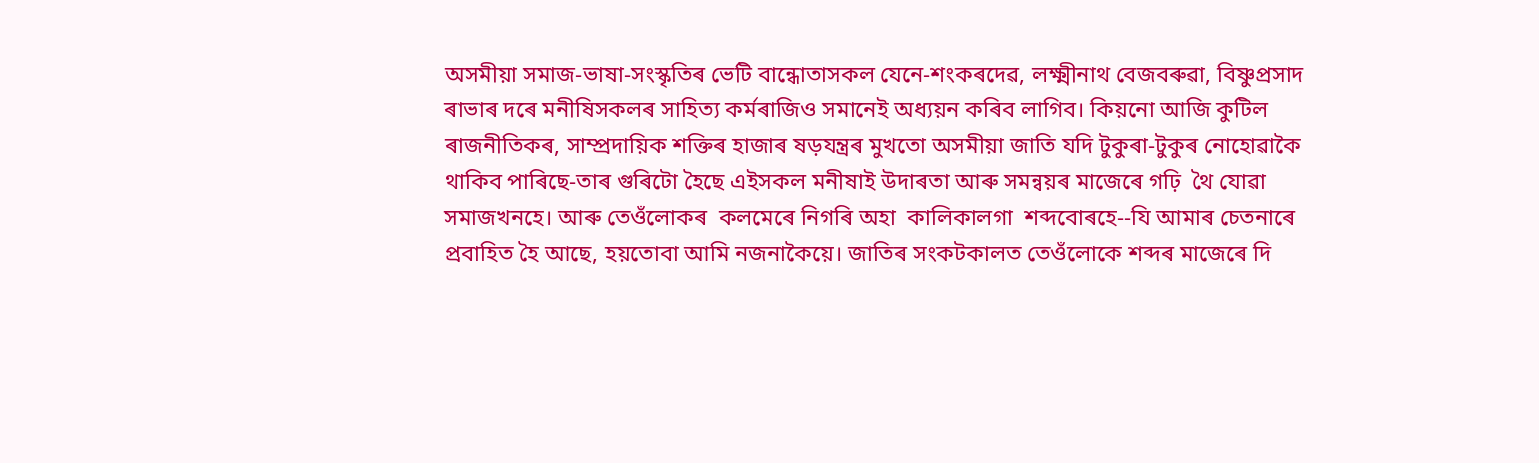অসমীয়া সমাজ-ভাষা-সংস্কৃতিৰ ভেটি বান্ধোতাসকল যেনে-শংকৰদেৱ, লক্ষ্মীনাথ বেজবৰুৱা, বিষ্ণুপ্ৰসাদ ৰাভাৰ দৰে মনীষিসকলৰ সাহিত্য কৰ্মৰাজিও সমানেই অধ্যয়ন কৰিব লাগিব। কিয়নো আজি কুটিল ৰাজনীতিকৰ, সাম্প্ৰদায়িক শক্তিৰ হাজাৰ ষড়যন্ত্ৰৰ মুখতো অসমীয়া জাতি যদি টুকুৰা-টুকুৰ নোহোৱাকৈ থাকিব পাৰিছে-তাৰ গুৰিটো হৈছে এইসকল মনীষাই উদাৰতা আৰু সমন্বয়ৰ মাজেৰে গঢ়ি  থৈ যোৱা সমাজখনহে। আৰু তেওঁলোকৰ  কলমেৰে নিগৰি অহা  কালিকালগা  শব্দবোৰহে--যি আমাৰ চেতনাৰে প্ৰবাহিত হৈ আছে, হয়তোবা আমি নজনাকৈয়ে। জাতিৰ সংকটকালত তেওঁলোকে শব্দৰ মাজেৰে দি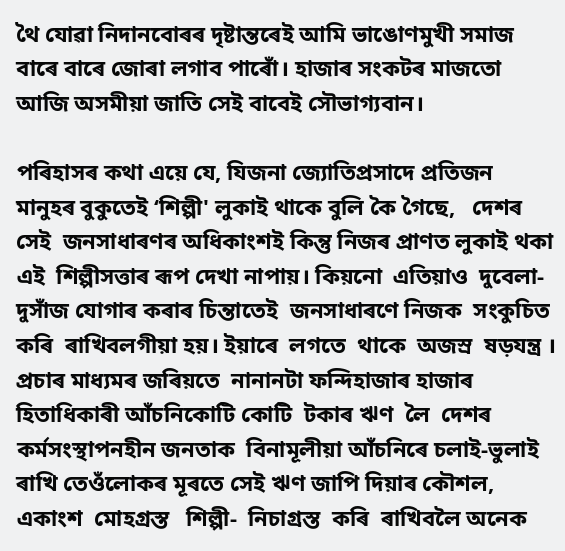থৈ যোৱা নিদানবোৰৰ দৃষ্টান্তৰেই আমি ভাঙোণমুখী সমাজ বাৰে বাৰে জোৰা লগাব পাৰোঁ। হাজাৰ সংকটৰ মাজতো আজি অসমীয়া জাতি সেই বাবেই সৌভাগ্যবান।

পৰিহাসৰ কথা এয়ে যে, যিজনা জ্যোতিপ্ৰসাদে প্ৰতিজন মানুহৰ বুকুতেই ‘শিল্পী' লুকাই থাকে বুলি কৈ গৈছে,   দেশৰ  সেই  জনসাধাৰণৰ অধিকাংশই কিন্তু নিজৰ প্ৰাণত লুকাই থকা এই  শিল্পীসত্তাৰ ৰূপ দেখা নাপায়। কিয়নো  এতিয়াও  দুবেলা-দুসাঁজ যোগাৰ কৰাৰ চিন্তাতেই  জনসাধাৰণে নিজক  সংকুচিত  কৰি  ৰাখিবলগীয়া হয়। ইয়াৰে  লগতে  থাকে  অজস্ৰ  ষড়যন্ত্ৰ । প্ৰচাৰ মাধ্যমৰ জৰিয়তে  নানানটা ফন্দিহাজাৰ হাজাৰ  হিতাধিকাৰী আঁচনিকোটি কোটি  টকাৰ ঋণ  লৈ  দেশৰ কৰ্মসংস্থাপনহীন জনতাক  বিনামূলীয়া আঁচনিৰে চলাই-ভুলাই ৰাখি তেওঁলোকৰ মূৰতে সেই ঋণ জাপি দিয়াৰ কৌশল, একাংশ  মোহগ্ৰস্ত   শিল্পী-  নিচাগ্ৰস্ত  কৰি  ৰাখিবলৈ অনেক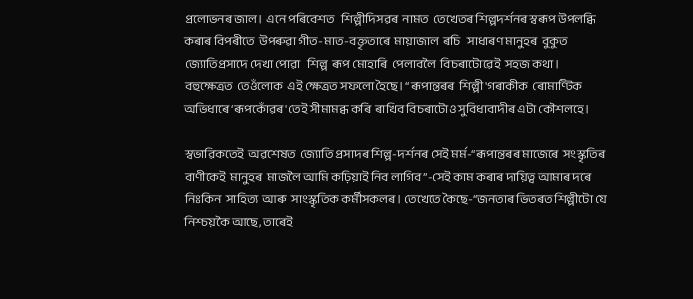প্ৰলোভনৰ জাল।  এনে পৰিবেশত   শিল্পীদিসৱৰ  নামত  তেখেতৰ শিল্পদৰ্শনৰ স্বৰূপ উপলব্ধি  কৰাৰ বিপৰীতে  উপৰুৱা গীত-মাত-বক্তৃতাৰে  মায়াজাল  ৰচি   সাধাৰণ মানুহৰ  বুকুত জ্যোতিপ্ৰসাদে দেখা পোৱা   শিল্প  ৰূপ মোহাৰি  পেলাবলৈ  বিচৰাটোৱেই  সহজ কথা।  বহুক্ষেত্ৰত  তেওঁলোক  এই ক্ষেত্ৰত সফলো হৈছে। “ৰূপান্তৰৰ  শিল্পী'গৰাকীক  ৰোমাণ্টিক অভিধাৰে ‘ৰূপকোঁৱৰ'তেই সীমামব্ধ কৰি  ৰাখিব বিচৰাটোও সুবিধাবাদীৰ এটা কৌশলহে।

স্বভাৱিকতেই  অৱশেষত  জ্যোতি প্ৰসাদৰ শিল্প-দৰ্শনৰ সেই মৰ্ম-“ৰূপান্তৰৰ মাজেৰে  সংস্কৃতিৰ বাণীকেই  মানুহৰ  মাজলৈ আমি কঢ়িয়াই নিব লাগিব”-সেই কাম কৰাৰ দায়িত্ব আমাৰ দৰে নিঃকিন  সাহিত্য  আৰু  সাংস্কৃতিক কৰ্মীসকলৰ। তেখেতে কৈছে-“জনতাৰ ভিতৰত শিল্পীটো যে নিশ্চয়কৈ আছে, তাৰেই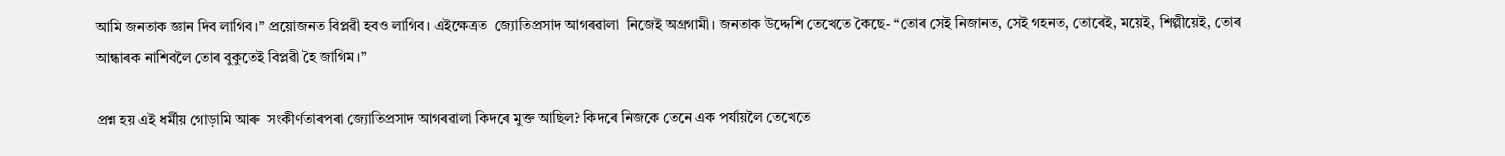আমি জনতাক জ্ঞান দিব লাগিব।” প্ৰয়োজনত বিপ্লৱী হবও লাগিব। এইক্ষেত্ৰত  জ্যোতিপ্ৰসাদ আগৰৱালা  নিজেই অগ্ৰগামী। জনতাক উদ্দেশি তেখেতে কৈছে- “তোৰ সেই নিজানত, সেই গহনত, তোৰেই, ময়েই, শিল্পীয়েই, তোৰ আন্ধাৰক নাশিবলৈ তোৰ বুকুতেই বিপ্লৱী হৈ জাগিম।”

প্ৰশ্ন হয় এই ধৰ্মীয় গোড়ামি আৰু  সংকীৰ্ণতাৰপৰা জ্যোতিপ্ৰসাদ আগৰৱালা কিদৰে মুক্ত আছিল? কিদৰে নিজকে তেনে এক পৰ্যায়লৈ তেখেতে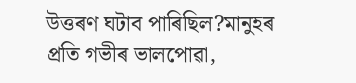উত্তৰণ ঘটাব পাৰিছিল?মানুহৰ  প্ৰতি গভীৰ ভালপোৱা,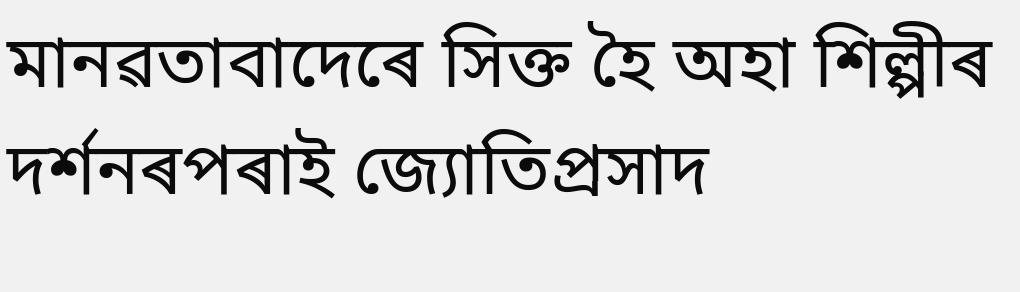মানৱতাবাদেৰে সিক্ত হৈ অহা শিল্পীৰ দৰ্শনৰপৰাই জ্যোতিপ্ৰসাদ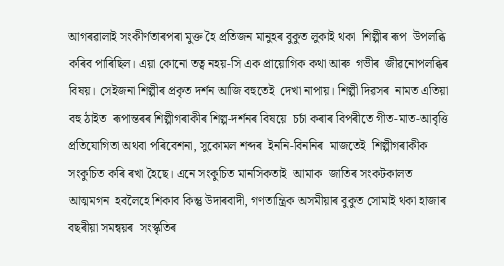আগৰৱালাই সংকীৰ্ণতাৰপৰা মুক্ত হৈ প্ৰতিজন মানুহৰ বুকুত লুকাই থকা  শিল্পীৰ ৰূপ  উপলব্ধি কৰিব পাৰিছিল। এয়া কোনো তত্ব নহয়-সি এক প্ৰায়োগিক কথা আৰু  গভীৰ  জীৱনোপলব্ধিৰ বিষয়। সেইজনা শিল্পীৰ প্ৰকৃত দৰ্শন আজি বহুতেই  দেখা নাপায়। শিল্পী দিৱসৰ  নামত এতিয়া  বহু ঠাইত  ৰূপান্তৰৰ শিল্পীগৰাকীৰ শিল্প-দৰ্শনৰ বিষয়ে  চৰ্চা কৰাৰ বিপৰীতে গীত-মাত-আবৃত্তি প্ৰতিযোগিতা অথবা পৰিবেশনা, সুকোমল শব্দৰ  ইননি-বিননিৰ  মাজতেই  শিল্পীগৰাকীক সংকুচিত কৰি ৰখা হৈছে। এনে সংকুচিত মানসিকতাই  আমাক  জাতিৰ সংকটকালত  আত্মমগন  হবলৈহে শিকাব কিন্তু উদাৰবাদী, গণতান্ত্ৰিক অসমীয়াৰ বুকুত সোমাই থকা হাজাৰ বছৰীয়া সমন্বয়ৰ  সংস্কৃতিৰ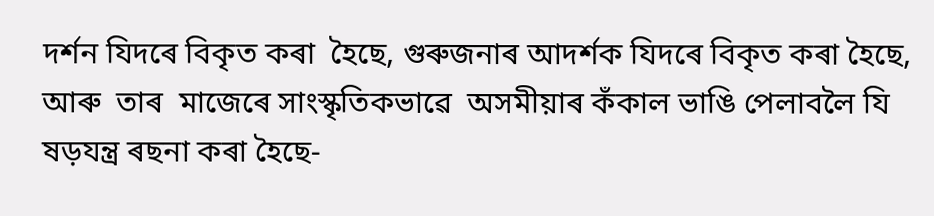দৰ্শন যিদৰে বিকৃত কৰা  হৈছে, গুৰুজনাৰ আদৰ্শক যিদৰে বিকৃত কৰা হৈছে, আৰু  তাৰ  মাজেৰে সাংস্কৃতিকভাৱে  অসমীয়াৰ কঁকাল ভাঙি পেলাবলৈ যি ষড়যন্ত্ৰ ৰছনা কৰা হৈছে-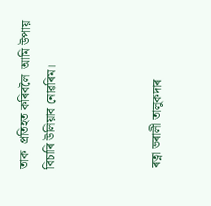তাক  প্ৰতিহত কৰিবলৈ  আমি উপায় বিচাৰি উলিয়াব নোৱৰিম।



 ৰত্না ভৰালী তালুকদাৰ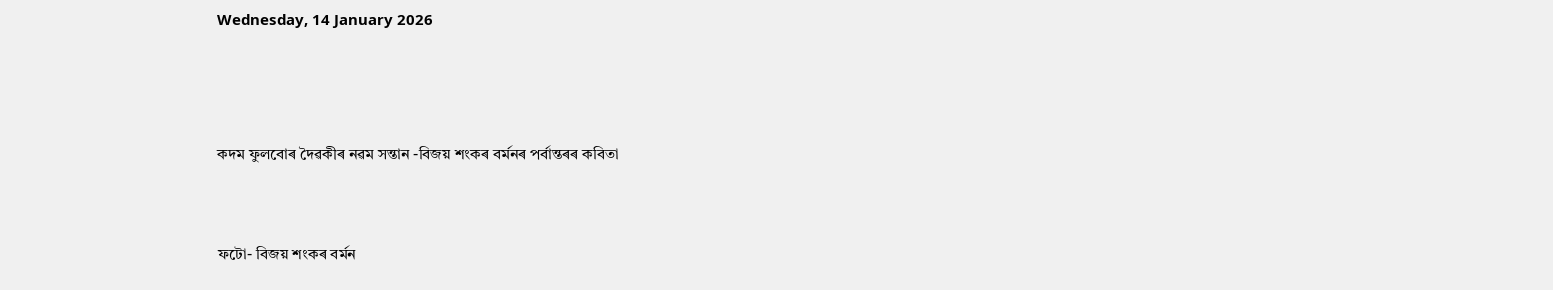Wednesday, 14 January 2026



কদম ফুলবোৰ দৈৱকীৰ নৱম সন্তান -বিজয় শংকৰ বৰ্মনৰ পৰ্বান্তৰৰ কবিতা


ফটো- বিজয় শংকৰ বৰ্মন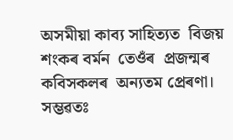অসমীয়া কাব্য সাহিত্যত  বিজয়  শংকৰ বৰ্মন  তেওঁৰ  প্ৰজন্মৰ   কবিসকলৰ  অন্যতম প্ৰেৰণা।  সম্ভৱতঃ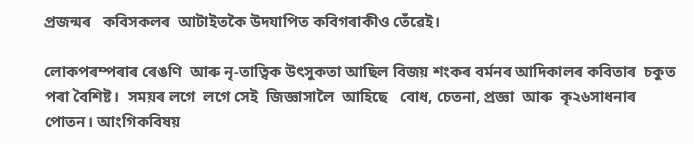প্ৰজন্মৰ   কবিসকলৰ  আটাইতকৈ উদযাপিত কবিগৰাকীও তেঁৱেই।

লোকপৰম্পৰাৰ ৰেঙণি  আৰু নৃ-তাত্বিক উৎসুকতা আছিল বিজয় শংকৰ বৰ্মনৰ আদিকালৰ কবিতাৰ  চকুত পৰা বৈশিষ্ট।  সময়ৰ লগে  লগে সেই  জিজ্ঞাসালৈ  আহিছে   বোধ, চেতনা, প্ৰজ্ঞা  আৰু  কৃ২৬সাধনাৰ পোতন। আংগিকবিষয়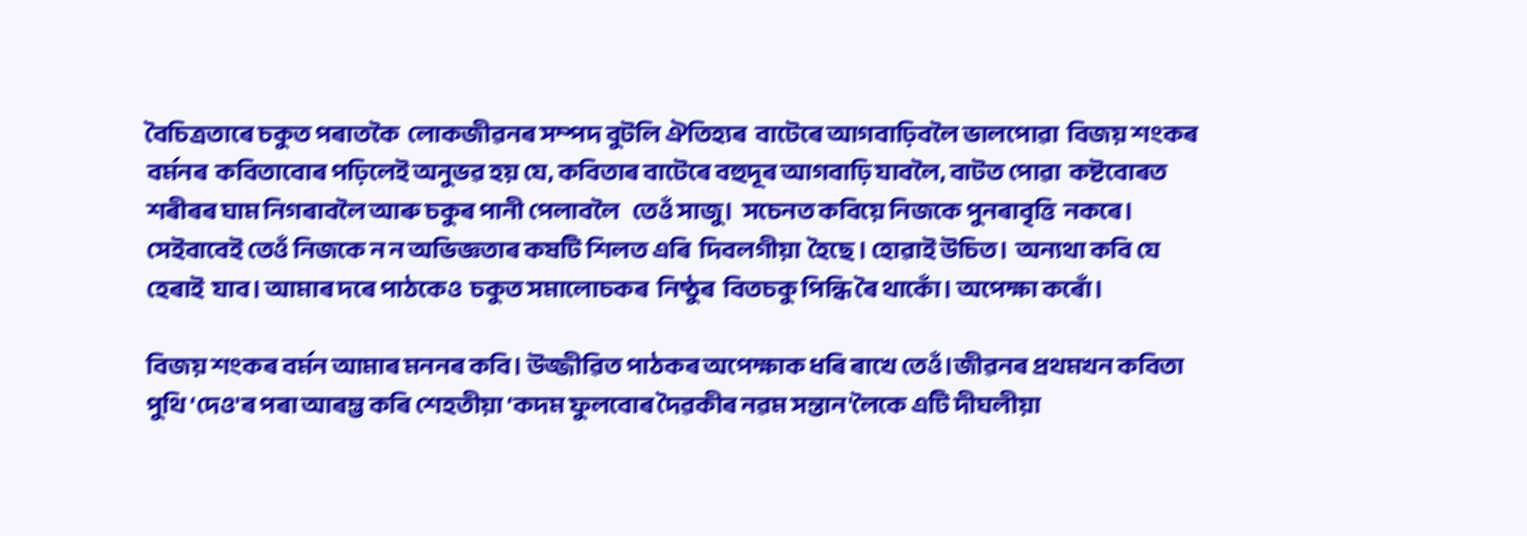বৈচিত্ৰতাৰে চকুত পৰাতকৈ  লোকজীৱনৰ সম্পদ বুটলি ঐতিহ্যৰ  বাটেৰে আগবাঢ়িবলৈ ভালপোৱা  বিজয় শংকৰ বৰ্মনৰ  কবিতাবোৰ পঢ়িলেই অনুভৱ হয় যে, কবিতাৰ বাটেৰে বহুদূৰ আগবাঢ়ি যাবলৈ, বাটত পোৱা  কষ্টবোৰত শৰীৰৰ ঘাম নিগৰাবলৈ আৰু চকুৰ পানী পেলাবলৈ   তেওঁ সাজু।  সচেনত কবিয়ে নিজকে পুনৰাবৃত্তি  নকৰে। সেইবাবেই তেওঁ নিজকে ন ন অভিজ্ঞতাৰ কষটি শিলত এৰি  দিবলগীয়া  হৈছে । হোৱাই উচিত।  অন্যথা কবি যে হেৰাই  যাব। আমাৰ দৰে পাঠকেও  চকুত সমালোচকৰ  নিষ্ঠুৰ  বিতচকু পিন্ধি ৰৈ থাকোঁ। অপেক্ষা কৰোঁ।

বিজয় শংকৰ বৰ্মন আমাৰ মননৰ কবি। উজ্জীৱিত পাঠকৰ অপেক্ষাক ধৰি ৰাখে তেওঁ।জীৱনৰ প্ৰথমখন কবিতা পুথি ‘দেও'ৰ পৰা আৰম্ভ কৰি শেহতীয়া ‘কদম ফুলবোৰ দৈৱকীৰ নৱম সন্তান'লৈকে এটি দীঘলীয়া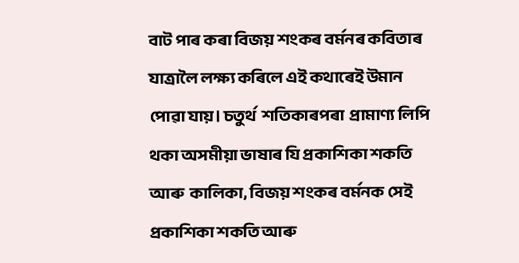বাট পাৰ কৰা বিজয় শংকৰ বৰ্মনৰ কবিতাৰ যাত্ৰালৈ লক্ষ্য কৰিলে এই কথাৰেই উমান পোৱা যায়। চতুৰ্থ  শতিকাৰপৰা  প্ৰামাণ্য লিপি থকা অসমীয়া ভাষাৰ যি প্ৰকাশিকা শকতি  আৰু  কালিকা, বিজয় শংকৰ বৰ্মনক সেই  প্ৰকাশিকা শকতি আৰু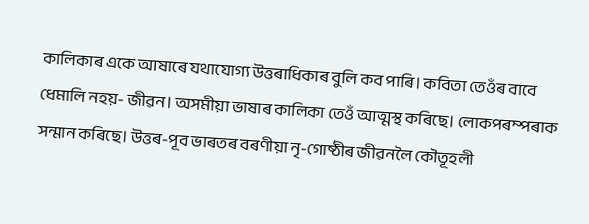কালিকাৰ একে আষাৰে যথাযোগ্য উত্তৰাধিকাৰ বুলি কব পাৰি। কবিতা তেওঁৰ বাবে ধেমালি নহয়- জীৱন। অসমীয়া ভাষাৰ কালিকা তেওঁ আত্মস্থ কৰিছে। লোকপৰম্পৰাক সন্মান কৰিছে। উত্তৰ-পূব ভাৰতৰ বৰণীয়া নৃ-গোষ্ঠীৰ জীৱনলৈ কৌতূহলী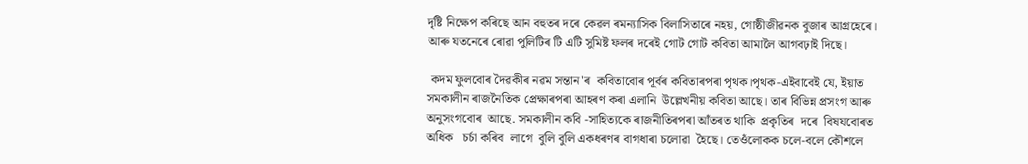দৃষ্টি নিক্ষেপ কৰিছে আন বহুতৰ দৰে কেৱল ৰমন্যাসিক বিলাসিতাৰে নহয়, গোষ্ঠীজীৱনক বুজাৰ আগ্ৰহেৰে। আৰু যতনেৰে ৰোৱা পুলিটিৰ টি এটি সুমিষ্ট ফলৰ দৰেই গোট গোট কবিতা আমালৈ আগবঢ়াই দিছে।

 কদম ফুলবোৰ দৈৱকীৰ নৱম সন্তান'ৰ  কবিতাবোৰ পূৰ্বৰ কবিতাৰপৰা পৃথক।পৃথক-এইবাবেই যে, ইয়াত সমকালীন ৰাজনৈতিক প্ৰেক্ষাৰপৰা আহৰণ কৰা এলানি  উল্লেখনীয় কবিতা আছে। তাৰ বিভিন্ন প্ৰসংগ আৰু অনুসংগবোৰ  আছে. সমকালীন কবি -সাহিত্যকে ৰাজনীতিৰপৰা আঁতৰত থাকি  প্ৰকৃতিৰ  দৰে  বিষযবোৰত  অধিক   চৰ্চা কৰিব  লাগে  বুলি বুলি একধৰণৰ বাগধাৰা চলোৱা  হৈছে। তেওঁলোকক চলে-বলে কৌশলে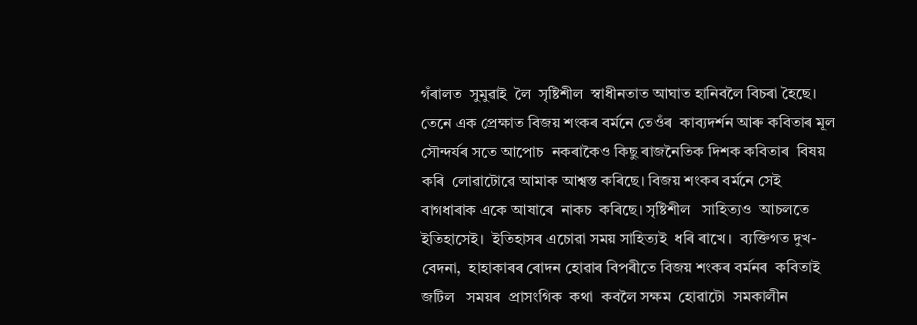গঁৰালত  সুমুৱাই  লৈ  সৃষ্টিশীল  স্বাধীনতাত আঘাত হানিবলৈ বিচৰা হৈছে। তেনে এক প্ৰেক্ষাত বিজয় শংকৰ বৰ্মনে তেওঁৰ  কাব্যদৰ্শন আৰু কবিতাৰ মূল সৌন্দৰ্যৰ সতে আপোচ  নকৰাকৈও কিছু ৰাজনৈতিক দিশক কবিতাৰ  বিষয়  কৰি  লোৱাটোৱে আমাক আশ্বস্ত কৰিছে। বিজয় শংকৰ বৰ্মনে সেই  বাগধাৰাক একে আষাৰে  নাকচ  কৰিছে। সৃষ্টিশীল   সাহিত্যও  আচলতে  ইতিহাসেই।  ইতিহাসৰ এচোৱা সময় সাহিত্যই  ধৰি ৰাখে।  ব্যক্তিগত দুখ-বেদনা,  হাহাকাৰৰ ৰোদন হোৱাৰ বিপৰীতে বিজয় শংকৰ বৰ্মনৰ  কবিতাই  জটিল   সময়ৰ  প্ৰাসংগিক  কথা  কবলৈ সক্ষম  হোৱাটো  সমকালীন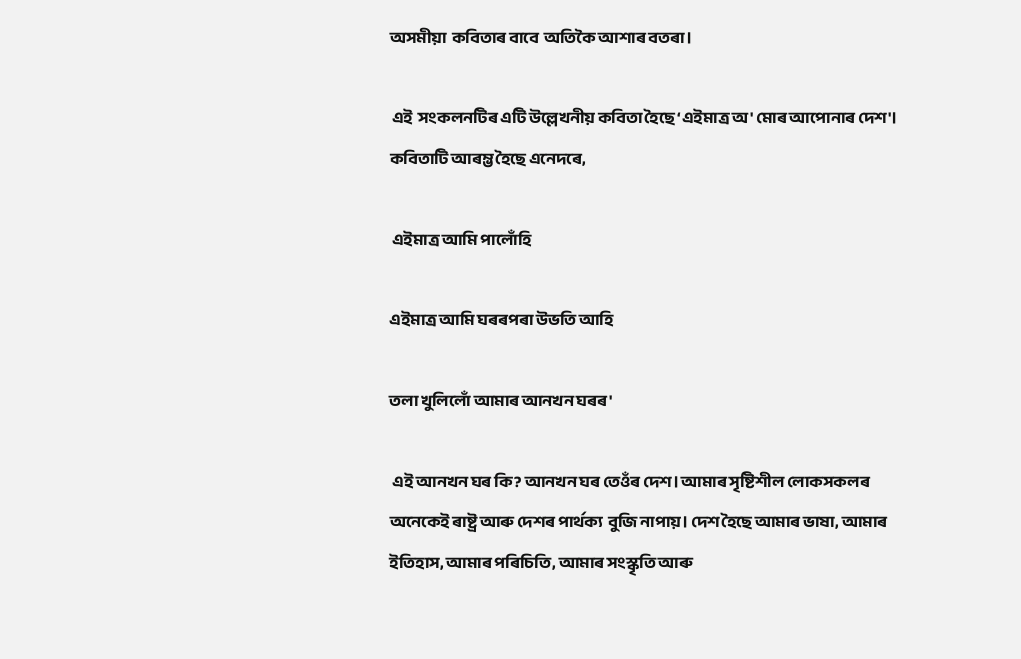অসমীয়া  কবিতাৰ বাবে  অতিকৈ আশাৰ বতৰা।

 এই  সংকলনটিৰ এটি উল্লেখনীয় কবিতা হৈছে ‘এইমাত্ৰ অ' মোৰ আপোনাৰ দেশ'। কবিতাটি আৰম্ভ হৈছে এনেদৰে,

 এইমাত্ৰ আমি পালোঁহি

এইমাত্ৰ আমি ঘৰৰপৰা উভতি আহি

তলা খুলিলোঁ আমাৰ আনখন ঘৰৰ'

 এই আনখন ঘৰ কি? আনখন ঘৰ তেওঁৰ দেশ। আমাৰ সৃষ্টিশীল লোকসকলৰ অনেকেই ৰাষ্ট্ৰ আৰু দেশৰ পাৰ্থক্য  বুজি নাপায়। দেশ হৈছে আমাৰ ভাষা, আমাৰ ইতিহাস, আমাৰ পৰিচিতি, আমাৰ সংস্কৃতি আৰু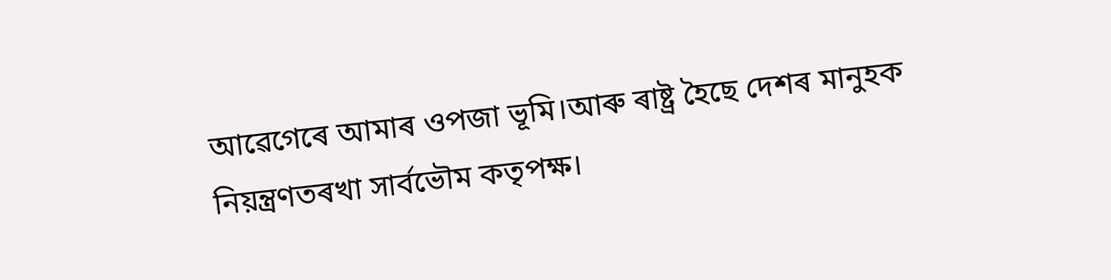আৱেগেৰে আমাৰ ওপজা ভূমি।আৰু ৰাষ্ট্ৰ হৈছে দেশৰ মানুহক নিয়ন্ত্ৰণতৰখা সাৰ্বভৌম কতৃপক্ষ।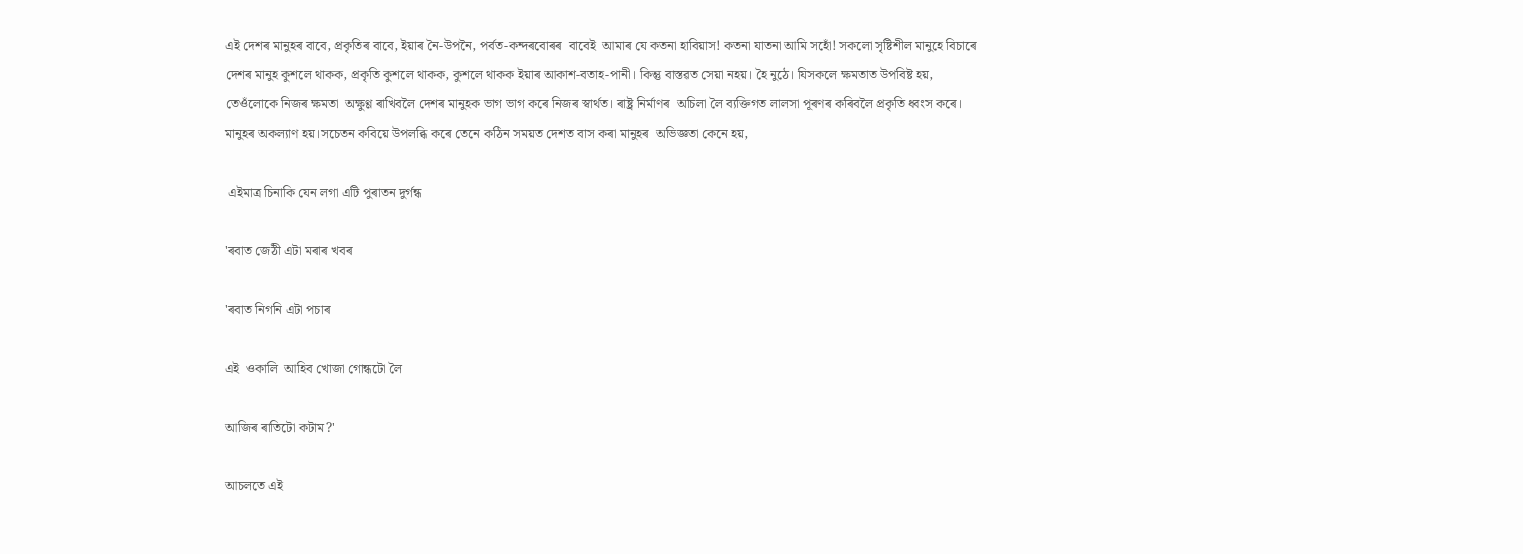এই দেশৰ মানুহৰ বাবে, প্ৰকৃতিৰ বাবে, ইয়াৰ নৈ-উপনৈ, পৰ্বত-কন্দৰবোৰৰ  বাবেই  আমাৰ যে কতনা হাবিয়াস! কতনা যাতনা আমি সহোঁ! সকলো সৃষ্টিশীল মানুহে বিচাৰে দেশৰ মানুহ কুশলে থাকক, প্ৰকৃতি কুশলে থাকক, কুশলে থাকক ইয়াৰ আকাশ-বতাহ-পানী। কিন্তু বাস্তৱত সেয়া নহয়। হৈ নুঠে। যিসকলে ক্ষমতাত উপবিষ্ট হয়, তেওঁলোকে নিজৰ ক্ষমতা  অক্ষুণ্ণ ৰাখিবলৈ দেশৰ মানুহক ভাগ ভাগ কৰে নিজৰ স্বাৰ্থত। ৰাষ্ট্ৰ নিৰ্মাণৰ  অচিলা লৈ ব্যক্তিগত লালসা পূৰণৰ কৰিবলৈ প্ৰকৃতি ধ্বংস কৰে। মানুহৰ অকল্যাণ হয়।সচেতন কবিয়ে উপলব্ধি কৰে তেনে কঠিন সময়ত দেশত বাস কৰা মানুহৰ  অভিজ্ঞতা কেনে হয়,

 এইমাত্ৰ চিনাকি যেন লগা এটি পুৰাতন দুৰ্গন্ধ

'ৰবাত জেঠী এটা মৰাৰ খবৰ

'ৰবাত নিগনি এটা পচাৰ

এই  ওকালি  আহিব খোজা গোন্ধটো লৈ

আজিৰ ৰাতিটো কটাম?'

আচলতে এই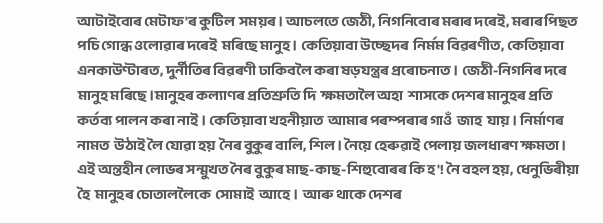আটাইবোৰ মেটাফ'ৰ কুটিল  সময়ৰ। আচলতে জেঠী, নিগনিবোৰ মৰাৰ দৰেই, মৰাৰ পিছত  পচি গোন্ধ ওলোৱাৰ দৰেই  মৰিছে মানুহ । কেতিয়াবা উচ্ছেদৰ  নিৰ্মম বিৱৰণীত, কেতিয়াবা এনকাউণ্টাৰত, দুৰ্নীতিৰ বিৱৰণী ঢাকিবলৈ কৰা ষড়যন্ত্ৰৰ প্ৰৰোচনাত। জেঠী-নিগনিৰ দৰে মানুহ মৰিছে।মানুহৰ কল্যাণৰ প্ৰতিশ্ৰুতি দি  ক্ষমতালৈ অহা  শাসকে দেশৰ মানুহৰ প্ৰতি কৰ্তব্য পালন কৰা নাই। কেতিয়াবা খহনীয়াত  আমাৰ পৰম্পৰাৰ গাওঁ  জাহ  যায়। নিৰ্মাণৰ  নামত  উঠাই লৈ যোৱা হয়  নৈৰ বুকুৰ বালি, শিল। নৈয়ে হেৰুৱাই পেলায় জলধাৰণ ক্ষমতা। এই অন্তহীন লোভৰ সন্মুখত নৈৰ বুকুৰ মাছ-কাছ-শিহুবোৰৰ কি হ'! নৈ বহল হয়, ধেনুভিৰীয়া হৈ  মানুহৰ চোতাললৈকে  সোমাই  আহে।  আৰু থাকে দেশৰ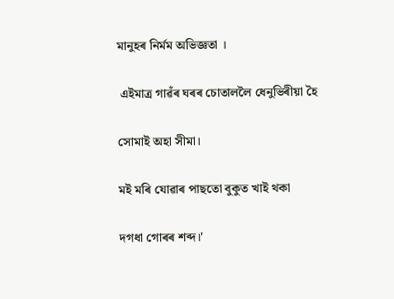মানুহৰ নিৰ্মম অভিজ্ঞতা ।

 এইমাত্ৰ গাৱঁৰ ঘৰৰ চোতাললৈ ধেনুভিৰীয়া হৈ

সোমাই অহা সীমা।

মই মৰি যোৱাৰ পাছতো বুকুত খাই থকা

দগধা গোৰৰ শব্দ।'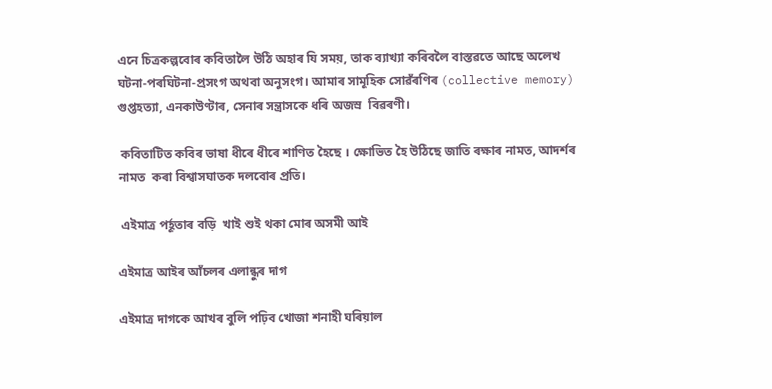এনে চিত্ৰকল্পবোৰ কবিতালৈ উঠি অহাৰ যি সময়, তাক ব্যাখ্যা কৰিবলৈ বাস্তৱতে আছে অলেখ ঘটনা-পৰঘিটনা-প্ৰসংগ অথবা অনুসংগ। আমাৰ সামূহিক সোৱঁৰণিৰ (collective memory) গুপ্তহত্যা, এনকাউণ্টাৰ, সেনাৰ সন্ত্ৰাসকে ধৰি অজস্ৰ  বিৱৰণী।

 কবিতাটিত কবিৰ ভাষা ধীৰে ধীৰে শাণিত হৈছে । ক্ষোভিত হৈ উঠিছে জাতি ৰক্ষাৰ নামত, আদৰ্শৰ নামত  কৰা বিশ্বাসঘাতক দলবোৰ প্ৰতি।

 এইমাত্ৰ পৰ্হূতাৰ বড়ি  খাই শুই থকা মোৰ অসমী আই

এইমাত্ৰ আইৰ আঁচলৰ এলান্ধুৰ দাগ

এইমাত্ৰ দাগকে আখৰ বুলি পঢ়িব খোজা শনাহী ঘৰিয়াল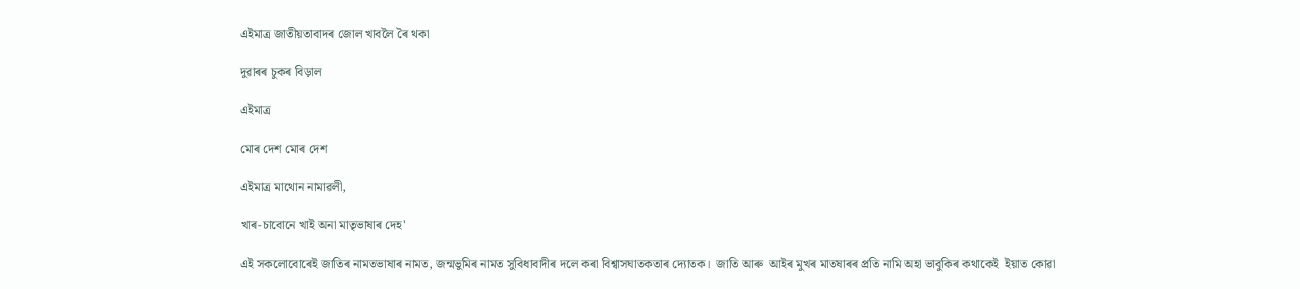এইমাত্ৰ জাতীয়তাবাদৰ জোল খাবলৈ ৰৈ থকা

দুৱাৰৰ চুকৰ বিড়াল

এইমাত্ৰ

মোৰ দেশ মোৰ দেশ

এইমাত্ৰ মাথোন নামাৱলী,

খাৰ-চাবোনে খাই অনা মাতৃভাষাৰ দেহ'

এই সকলোবোৰেই জাতিৰ নামতভাষাৰ নামত, জন্মভুমিৰ নামত সুবিধাবাদীৰ দলে কৰা বিশ্বাসঘাতকতাৰ দ্যোতক।  জাতি আৰু  আইৰ মুখৰ মাতষাৰৰ প্ৰতি নামি অহা ভাবুকিৰ কথাকেই  ইয়াত কোৱা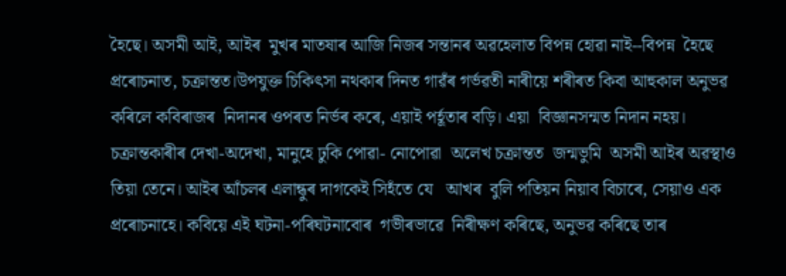হৈছে। অসমী আই, আইৰ  মুখৰ মাতষাৰ আজি নিজৰ সন্তানৰ অৱহেলাত বিপন্ন হোৱা নাই--বিপন্ন  হৈছে প্ৰৰোচনাত, চক্ৰান্তত।উপযুক্ত চিকিৎসা নথকাৰ দিনত গাৱঁৰ গৰ্ভৱতী নাৰীয়ে শৰীৰত কিবা আহুকাল অনুভৱ কৰিলে কবিৰাজৰ  নিদানৰ ওপৰত নিৰ্ভৰ কৰে, এয়াই পৰ্হূতাৰ বড়ি। এয়া  বিজ্ঞানসন্মত নিদান নহয়। চক্ৰান্তকাৰীৰ দেখা-অদেখা, মানুহে ঢুকি পোৱা- নোপোৱা  অলেখ চক্ৰান্তত  জন্মভুমি  অসমী আইৰ অৱস্থাও  তিয়া তেনে। আইৰ আঁচলৰ এলান্ধুৰ দাগকেই সিহঁতে যে   আখৰ  বুলি পতিয়ন নিয়াব বিচাৰে, সেয়াও এক প্ৰৰোচনাহে। কবিয়ে এই ঘটনা-পৰিঘটনাবোৰ  গভীৰভাৱে  নিৰীক্ষণ কৰিছে, অনুভৱ কৰিছে তাৰ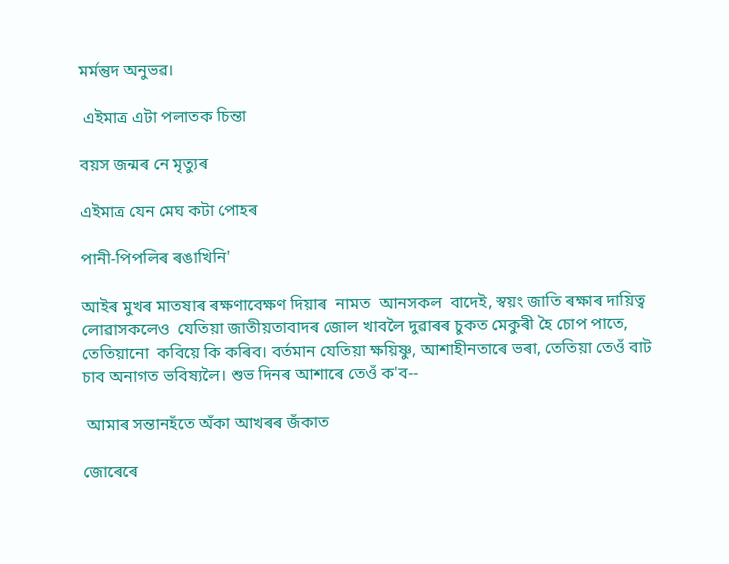মৰ্মন্তুদ অনুভৱ।

 এইমাত্ৰ এটা পলাতক চিন্তা

বয়স জন্মৰ নে মৃত্যুৰ

এইমাত্ৰ যেন মেঘ কটা পোহৰ

পানী-পিপলিৰ ৰঙাখিনি'

আইৰ মুখৰ মাতষাৰ ৰক্ষণাবেক্ষণ দিয়াৰ  নামত  আনসকল  বাদেই, স্বয়ং জাতি ৰক্ষাৰ দায়িত্ব লোৱাসকলেও  যেতিয়া জাতীয়তাবাদৰ জোল খাবলৈ দুৱাৰৰ চুকত মেকুৰী হৈ চোপ পাতে, তেতিয়ানো  কবিয়ে কি কৰিব। বৰ্তমান যেতিয়া ক্ষয়িষ্ণু, আশাহীনতাৰে ভৰা, তেতিয়া তেওঁ বাট চাব অনাগত ভবিষ্যলৈ। শুভ দিনৰ আশাৰে তেওঁ ক'ব--

 আমাৰ সন্তানহঁতে অঁকা আখৰৰ জঁকাত

জোৰেৰে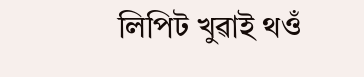লিপিট খুৱাই থওঁ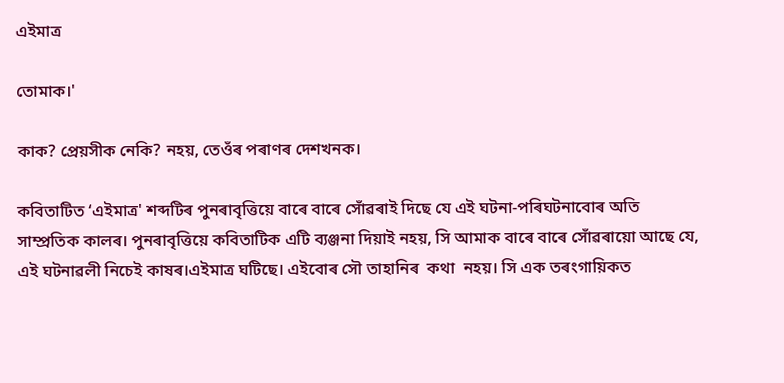এইমাত্ৰ

তোমাক।'

কাক? প্ৰেয়সীক নেকি? নহয়, তেওঁৰ পৰাণৰ দেশখনক।

কবিতাটিত ‘এইমাত্ৰ' শব্দটিৰ পুনৰাবৃত্তিয়ে বাৰে বাৰে সোঁৱৰাই দিছে যে এই ঘটনা-পৰিঘটনাবোৰ অতি সাম্প্ৰতিক কালৰ। পুনৰাবৃত্তিয়ে কবিতাটিক এটি ব্যঞ্জনা দিয়াই নহয়, সি আমাক বাৰে বাৰে সোঁৱৰায়ো আছে যে, এই ঘটনাৱলী নিচেই কাষৰ।এইমাত্ৰ ঘটিছে। এইবোৰ সৌ তাহানিৰ  কথা  নহয়। সি এক তৰংগায়িকত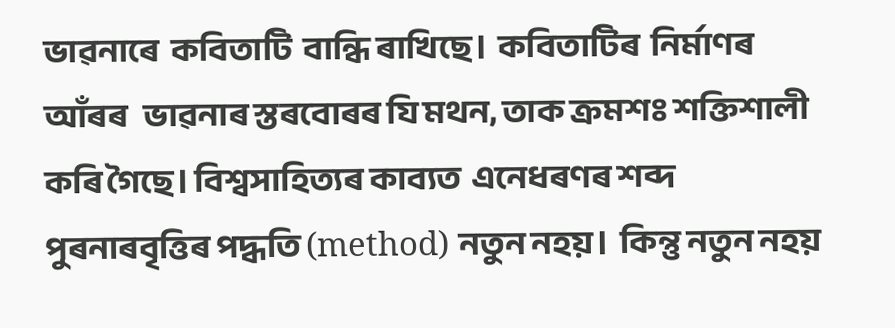ভাৱনাৰে  কবিতাটি  বান্ধি ৰাখিছে।  কবিতাটিৰ  নিৰ্মাণৰ আঁৰৰ   ভাৱনাৰ স্তৰবোৰৰ যি মথন, তাক ক্ৰমশঃ শক্তিশালী কৰি গৈছে। বিশ্বসাহিত্যৰ কাব্যত  এনেধৰণৰ শব্দ পুৰনাৰবৃত্তিৰ পদ্ধতি (method) নতুন নহয়।  কিন্তু নতুন নহয়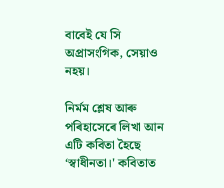বাবেই যে সি অপ্ৰাসংগিক, সেয়াও নহয়।

নিৰ্মম শ্লেষ আৰু পৰিহাসেৰে লিখা আন এটি কবিতা হৈছে ‘স্বাধীনতা।' কবিতাত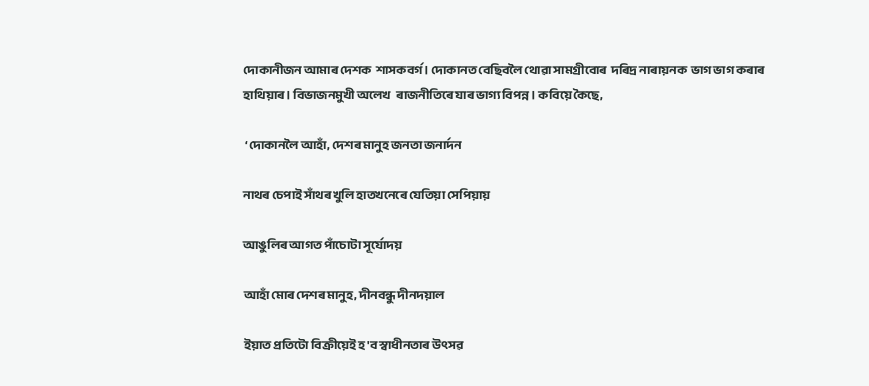দোকানীজন আমাৰ দেশক  শাসকবৰ্গ। দোকানত বেছিবলৈ থোৱা সামগ্ৰীবোৰ  দৰিদ্ৰ নাৰায়নক  ভাগ ভাগ কৰাৰ হাথিয়াৰ। বিভাজনমুখী অলেখ   ৰাজনীতিৰে যাৰ ভাগ্য বিপন্ন। কবিয়ে কৈছে,

 ‘দোকানলৈ আহাঁ, দেশৰ মানুহ জনতা জনাৰ্দন

নাথৰ চেপাই সাঁথৰ খুলি হাতখনেৰে যেতিয়া সেপিয়ায়

আঙুলিৰ আগত পাঁচোটা সূৰ্যোদয়

আহাঁ মোৰ দেশৰ মানুহ, দীনবন্ধু দীনদয়াল

ইয়াত প্ৰতিটো বিক্ৰীয়েই হ'ব স্বাধীনতাৰ উৎসৱ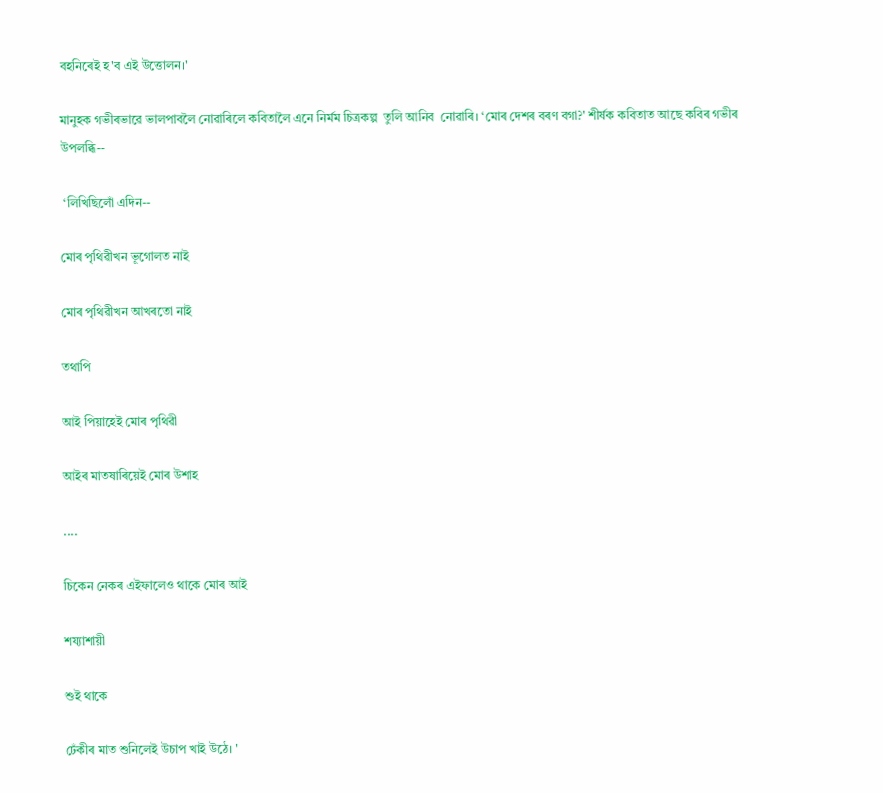বহনিৰেই হ'ব এই উত্তোলন।'

মানুহক গভীৰভাৱে ভালপাবলৈ নোৱাৰিলে কবিতালৈ এনে নিৰ্মম চিত্ৰকল্প  তুলি আনিব  নোৱাৰি। ‘মোৰ দেশৰ বৰণ বগা?' শীৰ্ষক কবিতাত আছে কবিৰ গভীৰ উপলব্ধি--

 ‘লিখিছিলোঁ এদিন--

মোৰ পৃথিৱীখন ভূগোলত নাই

মোৰ পৃথিৱীখন আখৰতো নাই

তথাপি

আই পিয়াহেই মোৰ পৃথিৱী

আইৰ মাতষাৰিয়েই মোৰ উশাহ

....

চিকেন নেকৰ এইফালেও থাকে মোৰ আই

শয্যাশায়ী

শুই থাকে

ঢেঁকীৰ মাত শুনিলেই উচাপ খাই উঠে। '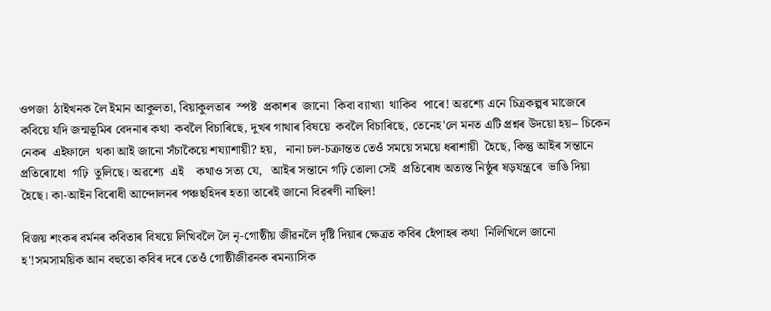ওপজা  ঠাইখনক লৈ ইমান আকুলতা, বিয়াকুলতাৰ  স্পষ্ট  প্ৰকাশৰ  জানো  কিবা ব্যাখ্যা  থাকিব  পাৰে! অৱশ্যে এনে চিত্ৰকল্পৰ মাজেৰে কবিয়ে যদি জন্মভূমিৰ বেদনাৰ কথা  কবলৈ বিচাৰিছে, দুখৰ গাথাৰ বিষয়ে  কবলৈ বিচাৰিছে, তেনেহ'লে মনত এটি প্ৰশ্নৰ উদয়ো হয়-- চিকেন নেকৰ  এইফালে  থকা আই জানো সঁচাকৈয়ে শয্যাশায়ী? হয়,   নানা চল-চক্ৰান্তত তেওঁ সময়ে সময়ে ধৰাশায়ী  হৈছে, কিন্তু আইৰ সন্তানে প্ৰতিৰোধো  গঢ়ি  তুলিছে। অৱশ্যে  এই    কথাও সত্য যে,   আইৰ সন্তানে গঢ়ি তোলা সেই  প্ৰতিৰোধ অত্যন্ত নিষ্ঠুৰ ষড়যন্ত্ৰৰে  ভাঙি দিয়া হৈছে। কা-আইন বিৰোধী আন্দোলনৰ পঞ্চছহিদৰ হত্যা তাৰেই জানো বিৱৰণী নাছিল!

বিজয় শংকৰ বৰ্মনৰ কবিতাৰ বিষয়ে লিখিবলৈ লৈ নৃ-গোষ্ঠীয় জীৱনলৈ দৃষ্টি দিয়াৰ ক্ষেত্ৰত কবিৰ হেঁপাহৰ কথা  নিলিখিলে জানো হ'!সমসাময়িক আন বহুতো কবিৰ দৰে তেওঁ গোষ্ঠীজীৱনক ৰমন্যাসিক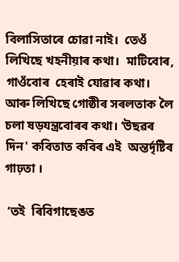বিলাসিতাৰে চোৱা নাই।  তেওঁ লিখিছে খহনীয়াৰ কথা।  মাটিবোৰ, গাওঁবোৰ  হেৰাই যোৱাৰ কথা। আৰু লিখিছে গোষ্ঠীৰ সৰলতাক লৈ চলা ষড়যন্ত্ৰবোৰৰ কথা। ‘উছৱৰ দিন' কবিতাত কবিৰ এই  অন্তৰ্দৃষ্টিৰ গাঢ়তা ।

 ‘তই  ৰিবিগাছেঙত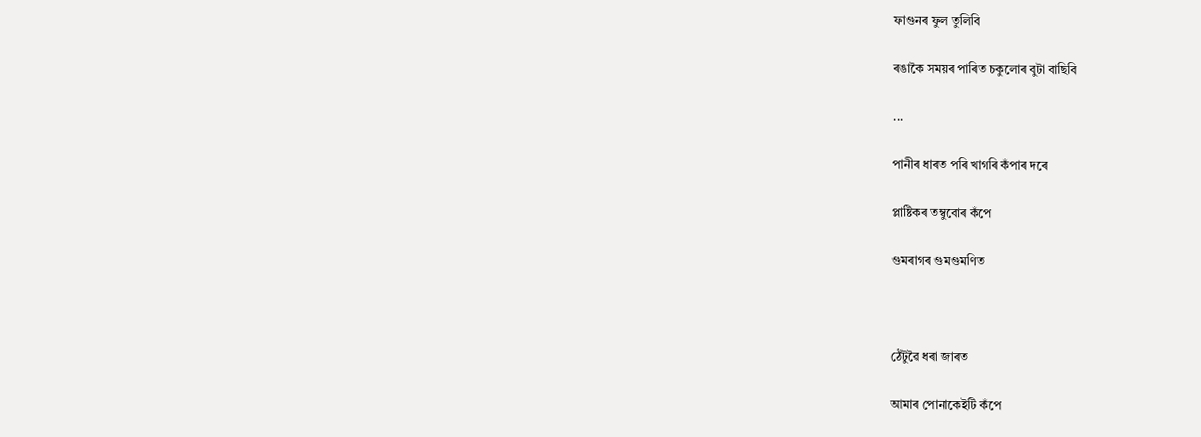ফাগুনৰ ফুল তুলিবি

ৰঙাকৈ সময়ৰ পাৰিত চকুলোৰ বুটা বাছিবি

...

পানীৰ ধাৰত পৰি খাগৰি কঁপাৰ দৰে

প্লাষ্টিকৰ তম্বুবোৰ কঁপে

গুমৰাগৰ গুমগুমণিত



ঠেঁটুৱৈ ধৰা জাৰত

আমাৰ পোনাকেইটি কঁপে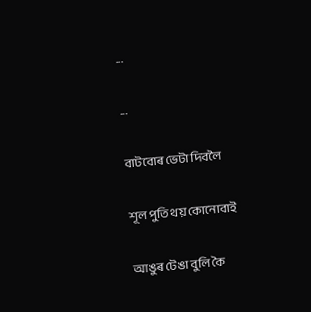...

...

বাটবোৰ ভেটা দিবলৈ

শূল পুতি থয় কোনোবাই

আঙুৰ টেঙা বুলি কৈ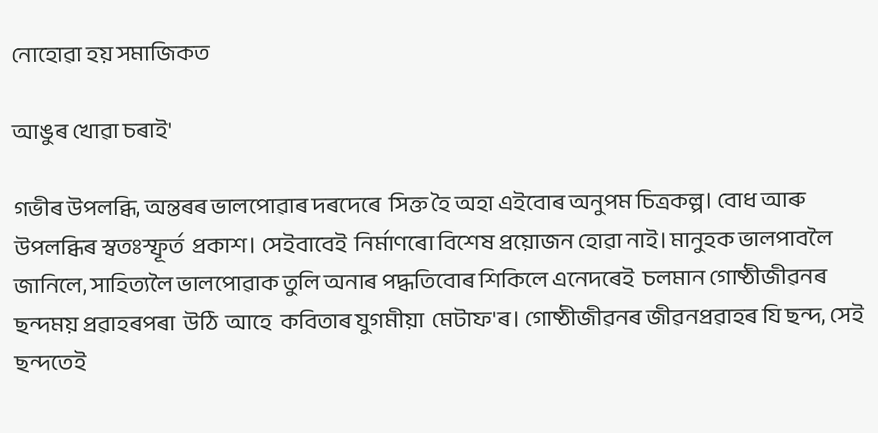নোহোৱা হয় সমাজিকত

আঙুৰ খোৱা চৰাই'

গভীৰ উপলব্ধি, অন্তৰৰ ভালপোৱাৰ দৰদেৰে  সিক্ত হৈ অহা এইবোৰ অনুপম চিত্ৰকল্প। বোধ আৰু উপলব্ধিৰ স্বতঃস্ফূৰ্ত  প্ৰকাশ। সেইবাবেই  নিৰ্মাণৰো বিশেষ প্ৰয়োজন হোৱা নাই। মানুহক ভালপাবলৈ জানিলে, সাহিত্যলৈ ভালপোৱাক তুলি অনাৰ পদ্ধতিবোৰ শিকিলে এনেদৰেই  চলমান গোষ্ঠীজীৱনৰ ছন্দময় প্ৰৱাহৰপৰা  উঠি  আহে  কবিতাৰ যুগমীয়া  মেটাফ'ৰ। গোষ্ঠীজীৱনৰ জীৱনপ্ৰৱাহৰ যি ছন্দ, সেই ছন্দতেই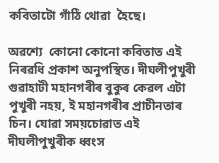কবিতাটো গাঁঠি থোৱা  হৈছে।

অৱশ্যে  কোনো কোনো কবিতাত এই নিৰৱধি প্ৰকাশ অনুপস্থিত। দীঘলীপুখুৰী গুৱাহাটী মহানগৰীৰ বুকুৰ কেৱল এটা পুখুৰী নহয়, ই মহানগৰীৰ প্ৰাচীনতাৰ চিন। যোৱা সময়চোৱাত এই দীঘলীপুখুৰীক ধ্বংস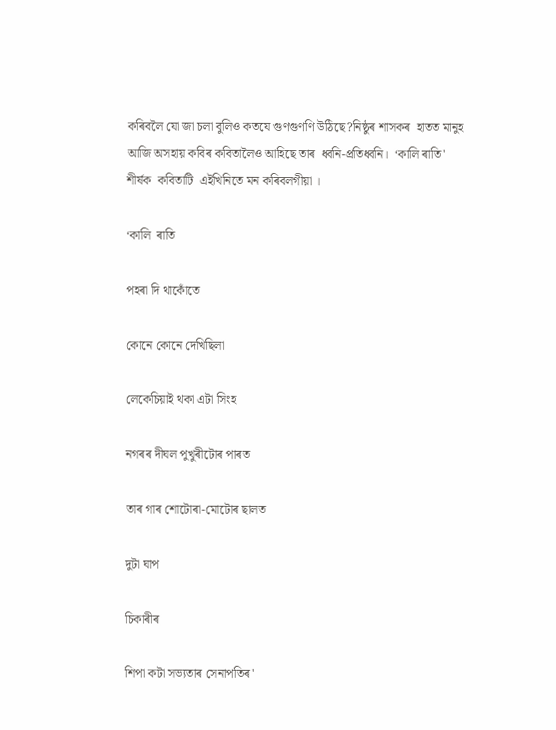কৰিবলৈ যো জা চলা বুলিও কতযে গুণগুণণি উঠিছে?নিষ্ঠুৰ শাসকৰ  হাতত মানুহ আজি অসহায় কবিৰ কবিতালৈও আহিছে তাৰ  ধ্বনি-প্ৰতিধ্বনি।  ‘কালি ৰাতি' শীৰ্ষক  কবিতাটি  এইখিনিতে মন কৰিবলগীয়া ।

‘কালি  ৰাতি

পহৰা দি থাকোঁতে

কোনে কোনে দেখিছিলা

লেকেচিয়াই থকা এটা সিংহ

নগৰৰ দীঘল পুখুৰীটোৰ পাৰত

তাৰ গাৰ শোটোৰা-মোটোৰ ছালত

দুটা ঘাপ

চিকাৰীৰ

শিপা কটা সভ্যতাৰ সেনাপতিৰ'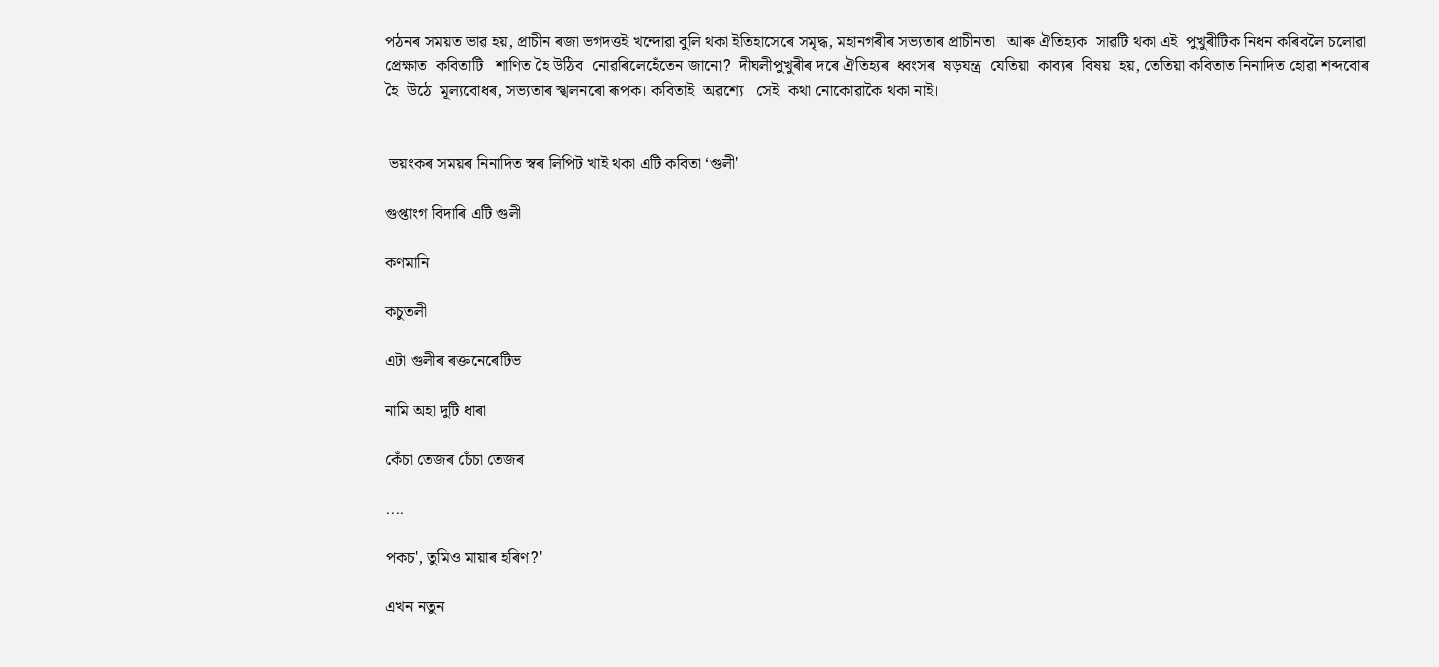পঠনৰ সময়ত ভাৱ হয়, প্ৰাচীন ৰজা ভগদত্তই খন্দোৱা বুলি থকা ইতিহাসেৰে সমৃদ্ধ, মহানগৰীৰ সভ্যতাৰ প্ৰাচীনতা   আৰু ঐতিহ্যক  সাৱটি থকা এই  পুখুৰীটিক নিধন কৰিবলৈ চলোৱা প্ৰেক্ষাত  কবিতাটি   শাণিত হৈ উঠিব  নোৱৰিলেহেঁতেন জানো?  দীঘলীপুখুৰীৰ দৰে ঐতিহ্যৰ  ধ্বংসৰ  ষড়যন্ত্ৰ  যেতিয়া  কাব্যৰ  বিষয়  হয়, তেতিয়া কবিতাত নিনাদিত হোৱা শব্দবোৰ  হৈ  উঠে  মূল্যবোধৰ, সভ্যতাৰ স্খলনৰো ৰূপক। কবিতাই  অৱশ্যে   সেই  কথা নোকোৱাকৈ থকা নাই।


 ভয়ংকৰ সময়ৰ নিনাদিত স্বৰ লিপিট খাই থকা এটি কবিতা ‘গুলী'

গুপ্তাংগ বিদাৰি এটি গুলী

কণমানি

কচুতলী

এটা গুলীৰ ৰক্তনেৰেটিভ

নামি অহা দুটি ধাৰা

কেঁচা তেজৰ চেঁচা তেজৰ

....

পকচ', তুমিও মায়াৰ হৰিণ?'

এখন নতুন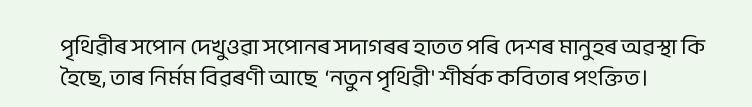পৃথিৱীৰ সপোন দেখুওৱা সপোনৰ সদাগৰৰ হাতত পৰি দেশৰ মানুহৰ অৱস্থা কি  হৈছে, তাৰ নিৰ্মম বিৱৰণী আছে  ‘নতুন পৃথিৱী' শীৰ্ষক কবিতাৰ পংক্তিত।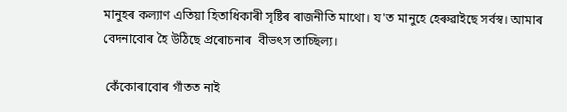মানুহৰ কল্যাণ এতিয়া হিতাধিকাৰী সৃষ্টিৰ ৰাজনীতি মাথো। য'ত মানুহে হেৰুৱাইছে সৰ্বস্ব। আমাৰ বেদনাবোৰ হৈ উঠিছে প্ৰৰোচনাৰ  বীভৎস তাচ্ছিল্য।

 কেঁকোৰাবোৰ গাঁতত নাই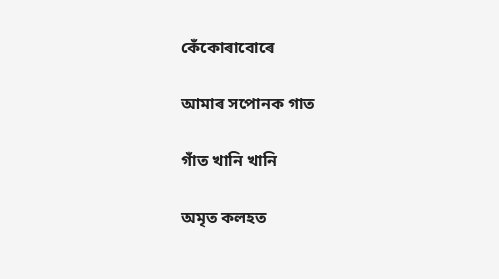কেঁকোৰাবোৰে

আমাৰ সপোনক গাত

গাঁত খানি খানি

অমৃত কলহত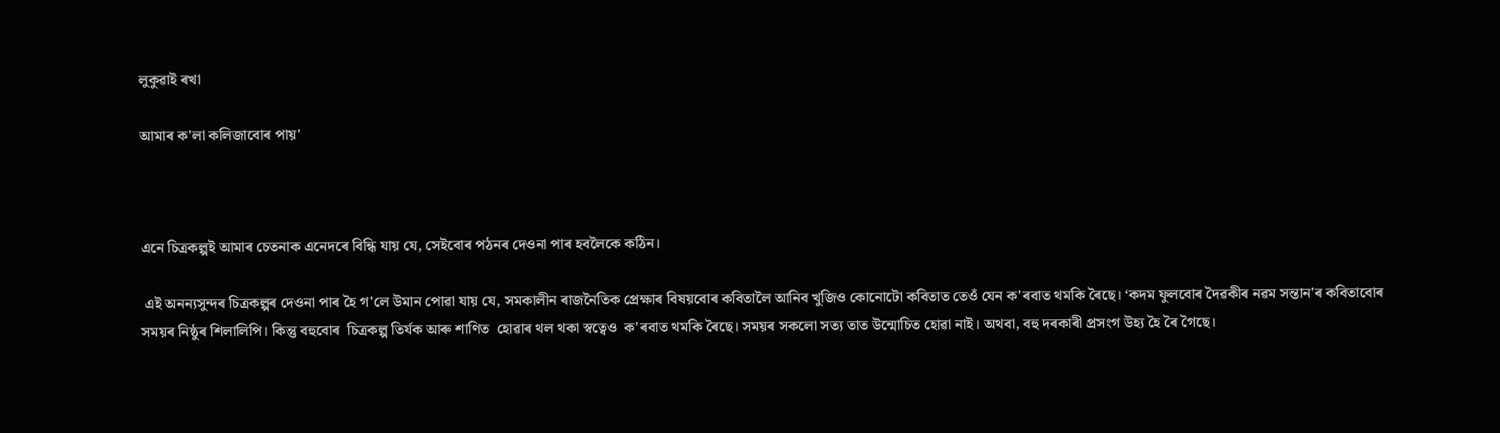লুকুৱাই ৰখা

আমাৰ ক'লা কলিজাবোৰ পায়'



এনে চিত্ৰকল্পই আমাৰ চেতনাক এনেদৰে বিন্ধি যায় যে, সেইবোৰ পঠনৰ দেওনা পাৰ হবলৈকে কঠিন।

 এই অনন্যসুন্দৰ চিত্ৰকল্পৰ দেওনা পাৰ হৈ গ'লে উমান পোৱা যায় যে, সমকালীন ৰাজনৈতিক প্ৰেক্ষাৰ বিষয়বোৰ কবিতালৈ আনিব খুজিও কোনোটো কবিতাত তেওঁ যেন ক'ৰবাত থমকি ৰৈছে। ‘কদম ফুলবোৰ দৈৱকীৰ নৱম সন্তান'ৰ কবিতাবোৰ সময়ৰ নিষ্ঠুৰ শিলালিপি। কিন্তু বহুবোৰ  চিত্ৰকল্প তিৰ্যক আৰু শাণিত  হোৱাৰ থল থকা স্বত্বেও  ক'ৰবাত থমকি ৰৈছে। সময়ৰ সকলো সত্য তাত উন্মোচিত হোৱা নাই। অথবা, বহু দৰকাৰী প্ৰসংগ উহ্য হৈ ৰৈ গৈছে।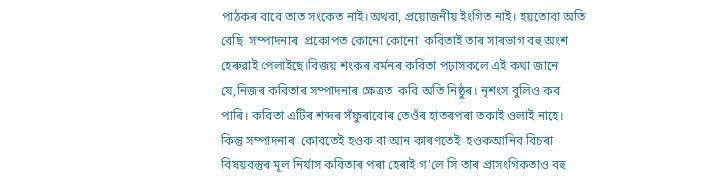পাঠকৰ বাবে তাত সংকেত নাই।অথবা, প্ৰয়োজনীয় ইংগিত নাই। হয়তোবা অতি বেছি  সম্পাদনাৰ  প্ৰকোপত কোনো কোনো  কবিতাই তাৰ সাৰভাগ বহু অংশ হেৰুৱাই পেলাইছে।বিজয় শংকৰ বৰ্মনৰ কবিতা পঢ়াসকলে এই কথা জানে যে,নিজৰ কবিতাৰ সম্পাদনাৰ ক্ষেত্ৰত  কবি অতি নিষ্ঠুৰ। নৃশংস বুলিও কব পাৰি। কবিতা এটিৰ শব্দৰ সঁফুৰাবোৰ তেওঁৰ হাতৰপৰা তকাই ওলাই নাহে। কিন্তু সম্পাদনাৰ  কোবতেই হওক বা আন কাৰণতেই  হওকআনিব বিচৰা বিষয়বস্তুৰ মূল নিৰ্যাস কবিতাৰ পৰা হেৰাই গ'লে সি তাৰ প্ৰাসংগিকতাও বহু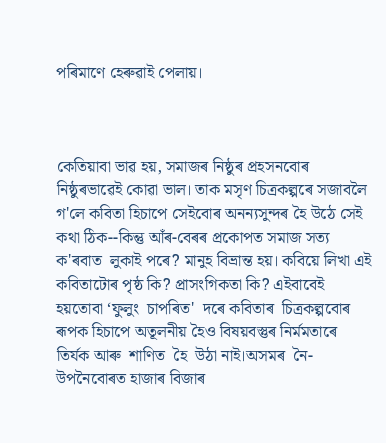পৰিমাণে হেৰুৱাই পেলায়।



কেতিয়াবা ভাৱ হয়, সমাজৰ নিষ্ঠুৰ প্ৰহসনবোৰ নিষ্ঠুৰভাৱেই কোৱা ভাল। তাক মসৃণ চিত্ৰকল্পৰে সজাবলৈ গ'লে কবিতা হিচাপে সেইবোৰ অনন্যসুন্দৰ হৈ উঠে সেই কথা ঠিক--কিন্তু আঁৰ-বেৰৰ প্ৰকোপত সমাজ সত্য ক'ৰবাত  লুকাই পৰে? মানুহ বিভ্ৰান্ত হয়। কবিয়ে লিখা এই কবিতাটোৰ পৃষ্ঠ কি? প্ৰাসংগিকতা কি? এইবাবেই  হয়তোবা ‘ফুলুং  চাপৰিত'  দৰে কবিতাৰ  চিত্ৰকল্পবোৰ ৰূপক হিচাপে অতূলনীয় হৈও বিষয়বস্তুৰ নিৰ্মমতাৰে  তিৰ্যক আৰু  শাণিত  হৈ  উঠা নাই।অসমৰ  নৈ-উপনৈবোৰত হাজাৰ বিজাৰ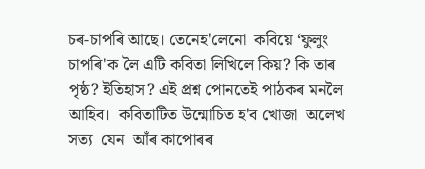চৰ-চাপৰি আছে। তেনেহ'লেনো  কবিয়ে ‘ফুলুং চাপৰি'ক লৈ এটি কবিতা লিখিলে কিয়? কি তাৰ পৃষ্ঠ? ইতিহাস? এই প্ৰশ্ন পোনতেই পাঠকৰ মনলৈ আহিব।  কবিতাটিত উন্মোচিত হ'ব খোজা  অলেখ সত্য  যেন  আঁৰ কাপোৰৰ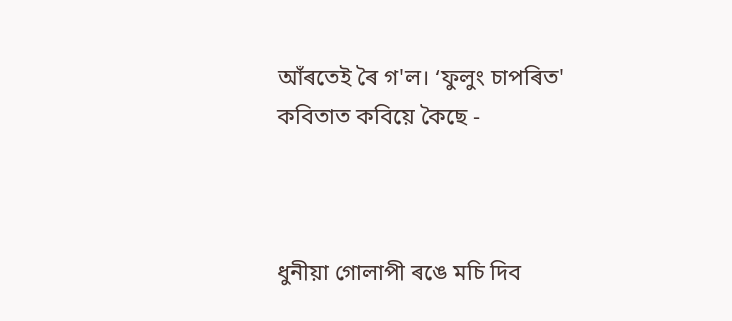আঁৰতেই ৰৈ গ'ল। ‘ফুলুং চাপৰিত'  কবিতাত কবিয়ে কৈছে -



ধুনীয়া গোলাপী ৰঙে মচি দিব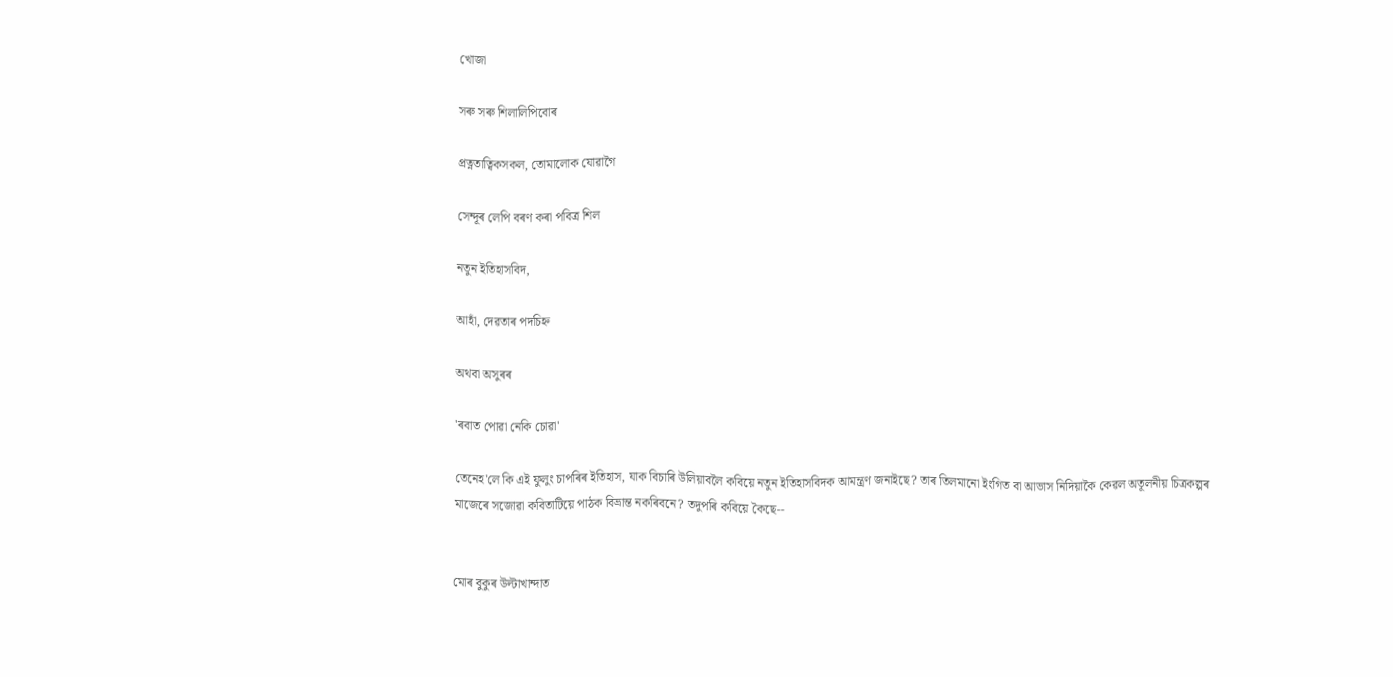খোজা

সৰু সৰু শিলালিপিবোৰ

প্ৰত্নতাত্বিকসকল, তোমালোক যোৱাগৈ

সেন্দূৰ লেপি বৰণ কৰা পবিত্ৰ শিল

নতুন ইতিহাসবিদ,

আহাঁ, দেৱতাৰ পদচিহ্ন

অথবা অসুৰৰ

'ৰবাত পোৱা নেকি চোৱা'

তেনেহ'লে কি এই ফুলুং চাপৰিৰ ইতিহাস, যাক বিচাৰি উলিয়াবলৈ কবিয়ে নতুন ইতিহাসবিদক আমন্ত্ৰণ জনাইছে? তাৰ তিলমানো ইংগিত বা আভাস নিদিয়াকৈ কেৱল অতূলনীয় চিত্ৰকল্পৰ মাজেৰে সজোৱা কবিতাটিয়ে পাঠক বিভ্ৰান্ত নকৰিবনে? তদুপৰি কবিয়ে কৈছে--


মোৰ বুকুৰ উল্টাখান্দাত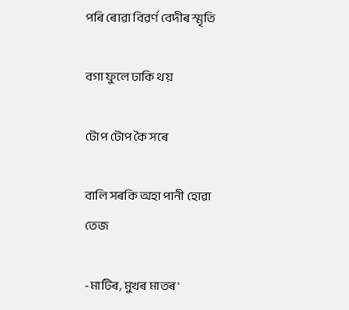পৰি ৰোৱা বিৱৰ্ণ বেদীৰ স্মৃতি

বগা ফুলে ঢাকি থয়

টোপ টোপ কৈ সৰে

বালি সৰকি অহা পানী হোৱা তেজ

-মাটিৰ, মুখৰ মাতৰ'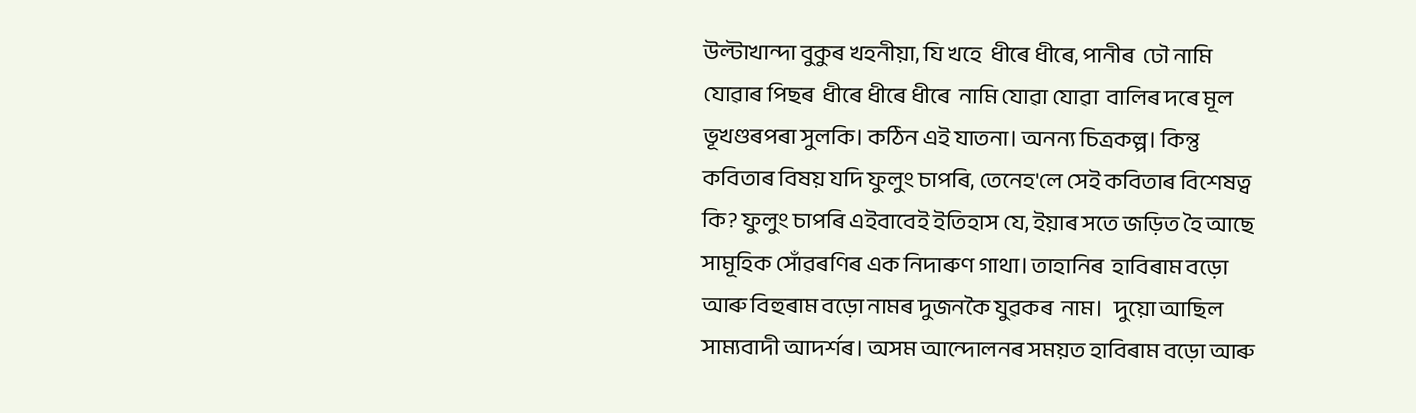উল্টাখান্দা বুকুৰ খহনীয়া, যি খহে  ধীৰে ধীৰে, পানীৰ  ঢৌ নামি যোৱাৰ পিছৰ  ধীৰে ধীৰে ধীৰে  নামি যোৱা যোৱা  বালিৰ দৰে মূল ভূখণ্ডৰপৰা সুলকি। কঠিন এই যাতনা। অনন্য চিত্ৰকল্প। কিন্তু কবিতাৰ বিষয় যদি ফুলুং চাপৰি, তেনেহ'লে সেই কবিতাৰ বিশেষত্ব কি? ফুলুং চাপৰি এইবাবেই ইতিহাস যে, ইয়াৰ সতে জড়িত হৈ আছে  সামূহিক সোঁৱৰণিৰ এক নিদাৰুণ গাথা। তাহানিৰ  হাবিৰাম বড়ো আৰু বিহুৰাম বড়ো নামৰ দুজনকৈ যুৱকৰ  নাম।   দুয়ো আছিল সাম্যবাদী আদৰ্শৰ। অসম আন্দোলনৰ সময়ত হাবিৰাম বড়ো আৰু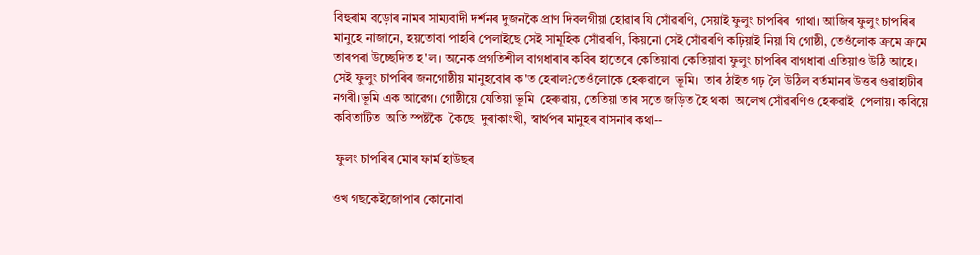বিহুৰাম বড়োৰ নামৰ সাম্যবাদী দৰ্শনৰ দুজনকৈ প্ৰাণ দিবলগীয়া হোৱাৰ যি সোঁৱৰণি, সেয়াই ফুলুং চাপৰিৰ  গাথা। আজিৰ ফুলুং চাপৰিৰ মানুহে নাজানে, হয়তোবা পাহৰি পেলাইছে সেই সামূহিক সোঁৱৰণি, কিয়নো সেই সোঁৱৰণি কঢ়িয়াই নিয়া যি গোষ্ঠী, তেওঁলোক ক্ৰমে ক্ৰমে তাৰপৰা উচ্ছেদিত হ'ল। অনেক প্ৰগতিশীল বাগধাৰাৰ কবিৰ হাতেৰে কেতিয়াবা কেতিয়াবা ফুলুং চাপৰিৰ বাগধাৰা এতিয়াও উঠি আহে। সেই ফুলুং চাপৰিৰ জনগোষ্ঠীয় মানুহবোৰ ক'ত হেৰাল?তেওঁলোকে হেৰুৱালে  ভূমি।  তাৰ ঠাইত গঢ় লৈ উঠিল বৰ্তমানৰ উত্তৰ গুৱাহাটীৰ নগৰী।ভূমি এক আৱেগ। গোষ্ঠীয়ে যেতিয়া ভূমি  হেৰুৱায়, তেতিয়া তাৰ সতে জড়িত হৈ থকা  অলেখ সোঁৱৰণিও হেৰুৱাই  পেলায়। কবিয়ে কবিতাটিত  অতি স্পষ্টকৈ  কৈছে  দুৰাকাংখী, স্বাৰ্থপৰ মানুহৰ বাসনাৰ কথা--

 ফুলং চাপৰিৰ মোৰ ফাৰ্ম হাউছৰ

ওখ গছকেইজোপাৰ কোনোবা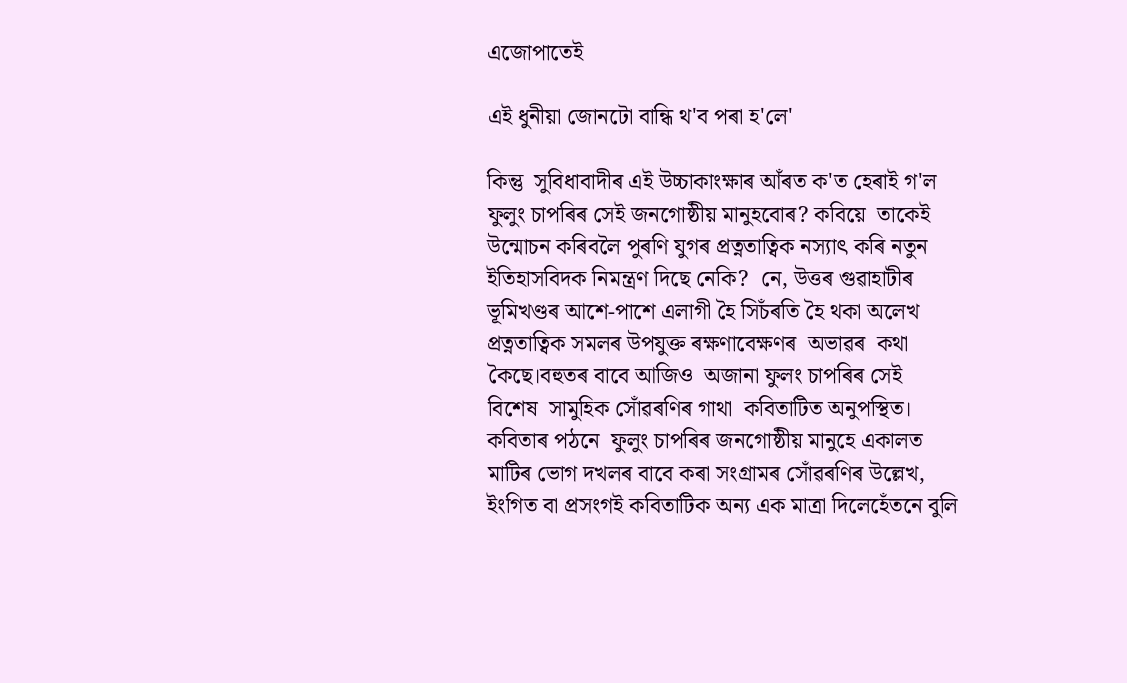এজোপাতেই

এই ধুনীয়া জোনটো বান্ধি থ'ব পৰা হ'লে'

কিন্তু  সুবিধাবাদীৰ এই উচ্চাকাংক্ষাৰ আঁৰত ক'ত হেৰাই গ'ল ফুলুং চাপৰিৰ সেই জনগোষ্ঠীয় মানুহবোৰ? কবিয়ে  তাকেই উন্মোচন কৰিবলৈ পুৰণি যুগৰ প্ৰত্নতাত্বিক নস্যাৎ কৰি নতুন ইতিহাসবিদক নিমন্ত্ৰণ দিছে নেকি?  নে, উত্তৰ গুৱাহাটীৰ ভূমিখণ্ডৰ আশে-পাশে এলাগী হৈ সিচঁৰতি হৈ থকা অলেখ প্ৰত্নতাত্বিক সমলৰ উপযুক্ত ৰক্ষণাবেক্ষণৰ  অভাৱৰ  কথা কৈছে।বহুতৰ বাবে আজিও  অজানা ফুলং চাপৰিৰ সেই  বিশেষ  সামুহিক সোঁৱৰণিৰ গাথা  কবিতাটিত অনুপস্থিত।  কবিতাৰ পঠনে  ফুলুং চাপৰিৰ জনগোষ্ঠীয় মানুহে একালত মাটিৰ ভোগ দখলৰ বাবে কৰা সংগ্ৰামৰ সোঁৱৰণিৰ উল্লেখ, ইংগিত বা প্ৰসংগই কবিতাটিক অন্য এক মাত্ৰা দিলেহেঁতনে বুলি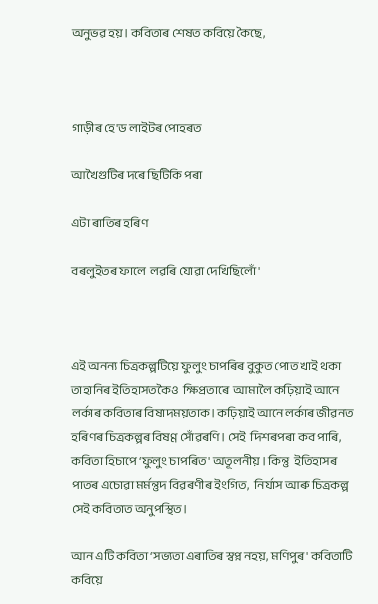অনুভৱ হয়। কবিতাৰ শেষত কবিয়ে কৈছে,



গাড়ীৰ হে'ড লাইটৰ পোহৰত

আখৈগুটিৰ দৰে ছিটিকি পৰা

এটা ৰাতিৰ হৰিণ

বৰলুইতৰ ফালে  লৱৰি যোৱা দেখিছিলোঁ'



এই অনন্য চিত্ৰকল্পটিয়ে ফুলুং চাপৰিৰ বুকুত পোত খাই থকা তাহানিৰ ইতিহাসতকৈও  ক্ষিপ্ৰতাৰে  আমালৈ কঢ়িয়াই আনে লৰ্কাৰ কবিতাৰ বিষাদময়তাক। কঢ়িয়াই আনে লৰ্কাৰ জীৱনত হৰিণৰ চিত্ৰকল্পৰ বিষণ্ণ সোঁৱৰণি। সেই  দিশৰপৰা কব পাৰি, কবিতা হিচাপে ‘ফুলুং চাপৰিত' অতূলনীয় । কিন্তু  ইতিহাসৰ পাতৰ এচোৱা মৰ্মন্তুদ বিৱৰণীৰ ইংগিত,  নিৰ্যাস আৰু চিত্ৰকল্প সেই কবিতাত অনুপস্থিত।

আন এটি কবিতা ‘সভ্যতা এৰাতিৰ স্বপ্ন নহয়, মণিপুৰ' কবিতাটি কবিয়ে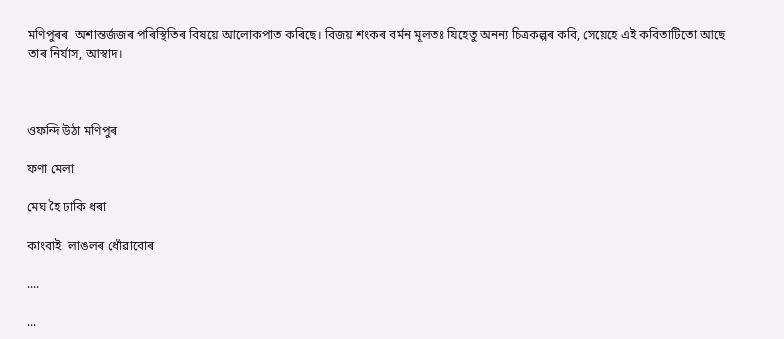মণিপুৰৰ  অশান্তৰ্জজৰ পৰিস্থিতিৰ বিষয়ে আলোকপাত কৰিছে। বিজয় শংকৰ বৰ্মন মূলতঃ যিহেতু অনন্য চিত্ৰকল্পৰ কবি, সেয়েহে এই কবিতাটিতো আছে তাৰ নিৰ্যাস, আস্বাদ।



ওফন্দি উঠা মণিপুৰ

ফণা মেলা

মেঘ হৈ ঢাকি ধৰা

কাংবাই  লাঙলৰ ধোঁৱাবোৰ

....

...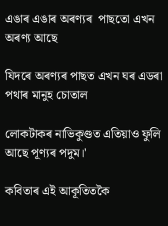এঙাৰ এঙাৰ অৰণ্যৰ  পাছতো এখন অৰণ্য আছে

যিদৰে অৰণ্যৰ পাছত এখন ঘৰ এডৰা পথাৰ মানুহ চোতাল

লোকটাকৰ নাভিকুণ্ডত এতিয়াও ফুলি আছে পূণ্যৰ পদুম।'

কবিতাৰ এই আকূতিতকৈ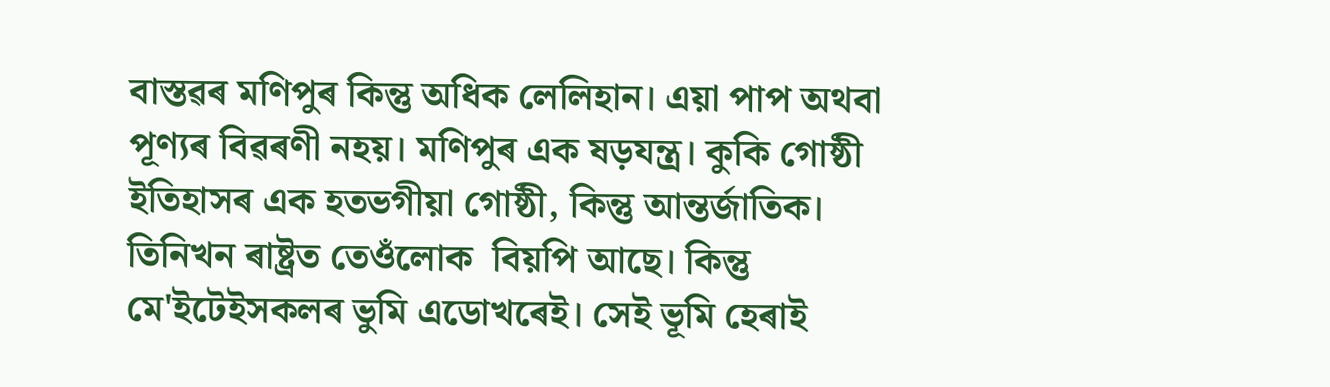বাস্তৱৰ মণিপুৰ কিন্তু অধিক লেলিহান। এয়া পাপ অথবা পূণ্যৰ বিৱৰণী নহয়। মণিপুৰ এক ষড়যন্ত্ৰ। কুকি গোষ্ঠী ইতিহাসৰ এক হতভগীয়া গোষ্ঠী, কিন্তু আন্তৰ্জাতিক। তিনিখন ৰাষ্ট্ৰত তেওঁলোক  বিয়পি আছে। কিন্তু মে'ইটেইসকলৰ ভুমি এডোখৰেই। সেই ভূমি হেৰাই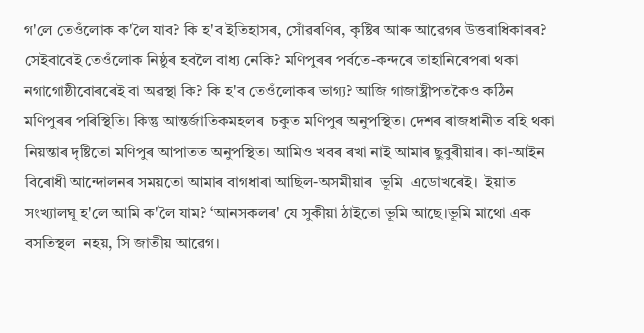গ'লে তেওঁলোক ক'লৈ যাব? কি হ'ব ইতিহাসৰ, সোঁৱৰণিৰ, কৃষ্টিৰ আৰু আৱেগৰ উত্তৰাধিকাৰৰ? সেইবাবেই তেওঁলোক নিষ্ঠুৰ হবলৈ বাধ্য নেকি? মণিপুৰৰ পৰ্বতে-কন্দৰে তাহানিৰেপৰা থকা নগাগোষ্ঠীবোৰৰেই বা অৱস্থা কি? কি হ'ব তেওঁলোকৰ ভাগ্য? আজি গাজাষ্ট্ৰীপতকৈও কঠিন মণিপুৰৰ পৰিস্থিতি। কিন্তু আন্তৰ্জাতিকমহলৰ  চকুত মণিপুৰ অনুপস্থিত। দেশৰ ৰাজধানীত বহি থকা নিয়ন্তাৰ দৃষ্টিতো মণিপুৰ আপাতত অনুপস্থিত। আমিও খবৰ ৰখা নাই আমাৰ ছুবুৰীয়াৰ। কা-আইন বিৰোধী আন্দোলনৰ সময়তো আমাৰ বাগধাৰা আছিল-অসমীয়াৰ  ভূমি  এডোখৰেই।  ইয়াত সংখ্যালঘূ হ'লে আমি ক'লৈ যাম? ‘আনসকলৰ' যে সুকীয়া ঠাইতো ভূমি আছে।ভূমি মাথো এক বসতিস্থল  নহয়, সি জাতীয় আৱেগ।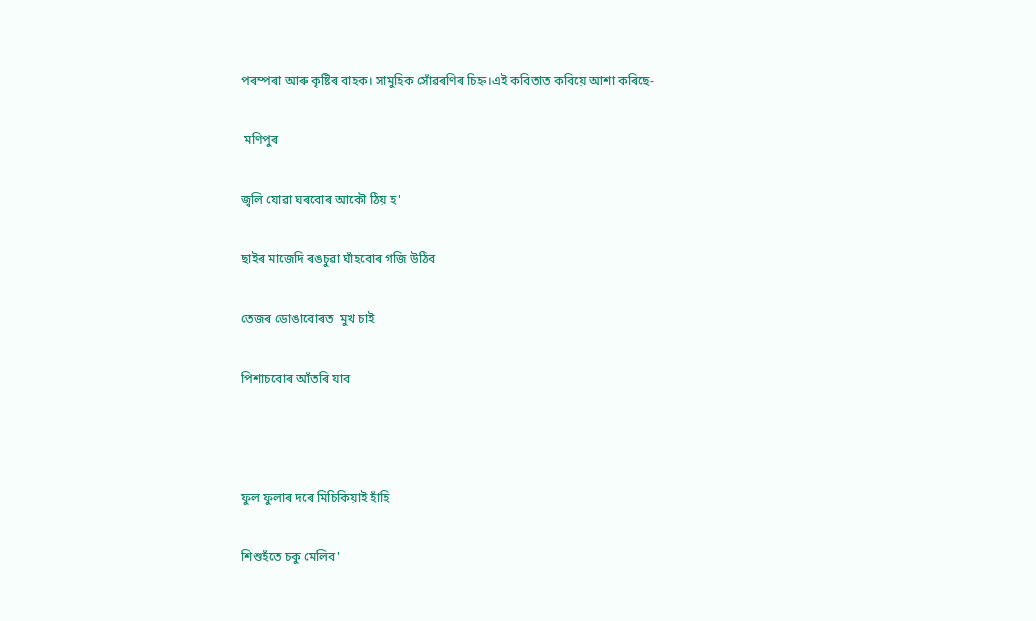পৰম্পৰা আৰু কৃষ্টিৰ বাহক। সামুহিক সোঁৱৰণিৰ চিহ্ন।এই কবিতাত কবিয়ে আশা কৰিছে-

 মণিপুৰ

জ্বলি যোৱা ঘৰবোৰ আকৌ ঠিয় হ'

ছাইৰ মাজেদি ৰঙচুৱা ঘাঁহবোৰ গজি উঠিব

তেজৰ ডোঙাবোৰত  মুখ চাই

পিশাচবোৰ আঁতৰি যাব



ফুল ফুলাৰ দৰে মিচিকিয়াই হাঁহি

শিশুহঁতে চকু মেলিব'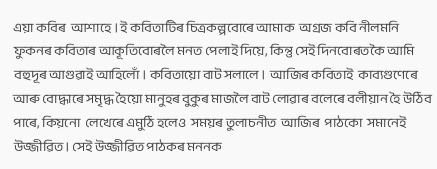এয়া কবিৰ  আশাহে । ই কবিতাটিৰ চিত্ৰকল্পবোৰে আমাক  অগ্ৰজ কবি নীলমনি ফুকনৰ কবিতাৰ আকূতিবোৰলৈ মনত পেলাই দিয়ে, কিন্তু সেই দিনবোৰতকৈ আমি বহুদূৰ আগুৱাই আহিলোঁ। কবিতায়ো বাট সলালে।  আজিৰ কবিতাই  কাব্যগুণেৰে আৰু বোদ্ধাৰে সমৃদ্ধ হৈয়ো মানুহৰ বুকুৰ মাজলৈ বাট লোৱাৰ বলেৰে বলীয়ান হৈ উঠিব পাৰে, কিয়নো  লেখেৰে এমুঠি হলেও  সময়ৰ তুলাচনীত  আজিৰ  পাঠকো  সমানেই  উজ্জীৱিত। সেই উজ্জীৱিত পাঠকৰ মননক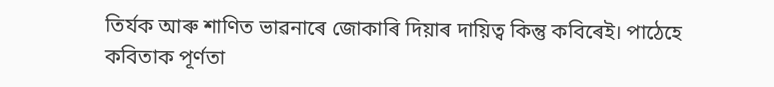তিৰ্যক আৰু শাণিত ভাৱনাৰে জোকাৰি দিয়াৰ দায়িত্ব কিন্তু কবিৰেই। পাঠেহে কবিতাক পূৰ্ণতা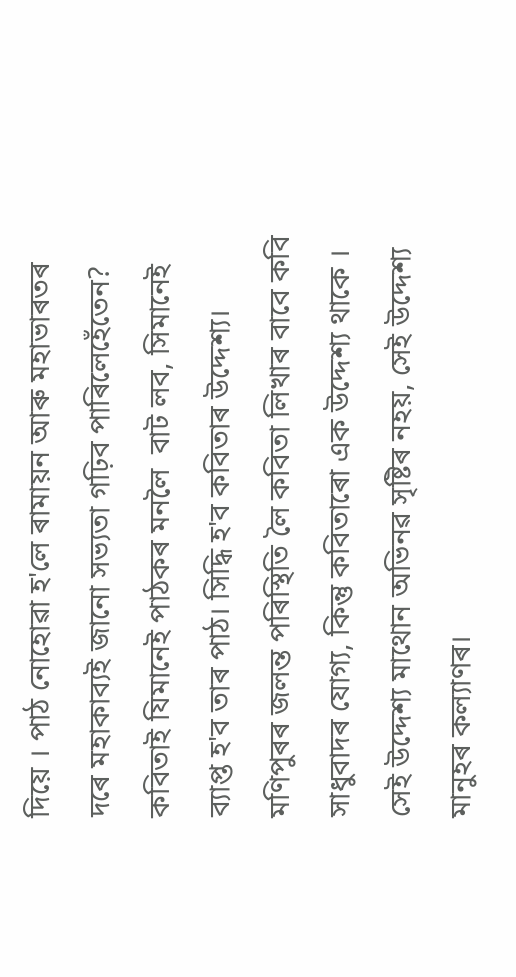দিয়ে । পাঠ নোহোৱা হ'লে ৰামায়ন আৰু মহাভাৰতৰ দৰে মহাকাব্যই জানো সভ্যতা গঢ়িব পাৰিলেহেঁতেন? কবিতাই যিমানেই পাঠকৰ মনলৈ  বাট লব, সিমানেই ব্যাপ্ত হ'ব তাৰ পাঠ। সিদ্ধি হ'ব কবিতাৰ উদ্দেশ্য। মণিপুৰৰ জলন্ত পৰিস্থিতি লৈ কবিতা লিখাৰ বাবে কবি  সাধুবাদৰ যোগ্য, কিন্তু কবিতাৰো এক উদ্দেশ্য থাকে । সেই উদ্দেশ্য মাথোন অভিনৱ সৃষ্টিৰ নহয়, সেই উদ্দেশ্য মানুহৰ কল্যাণৰ।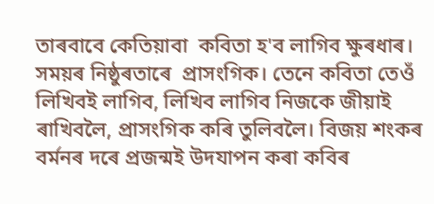তাৰবাবে কেতিয়াবা  কবিতা হ'ব লাগিব ক্ষুৰধাৰ। সময়ৰ নিষ্ঠুৰতাৰে  প্ৰাসংগিক। তেনে কবিতা তেওঁ লিখিবই লাগিব, লিখিব লাগিব নিজকে জীয়াই ৰাখিবলৈ, প্ৰাসংগিক কৰি তুলিবলৈ। বিজয় শংকৰ বৰ্মনৰ দৰে প্ৰজন্মই উদযাপন কৰা কবিৰ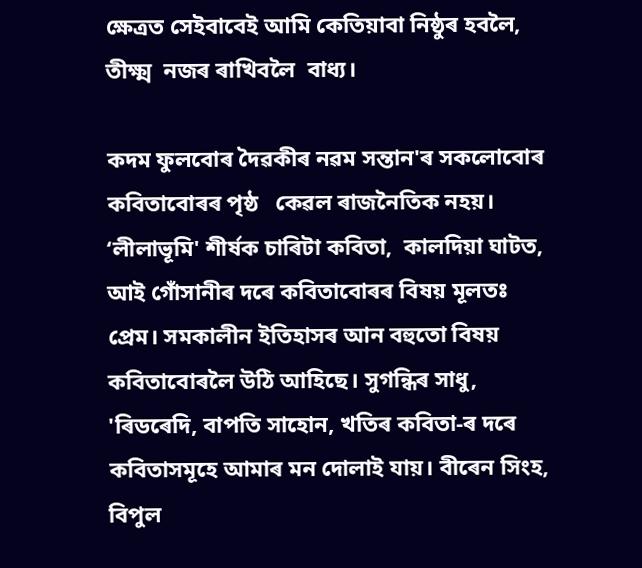ক্ষেত্ৰত সেইবাবেই আমি কেতিয়াবা নিষ্ঠুৰ হবলৈ, তীক্ষ্ম  নজৰ ৰাখিবলৈ  বাধ্য।

কদম ফুলবোৰ দৈৱকীৰ নৱম সন্তান'ৰ সকলোবোৰ  কবিতাবোৰৰ পৃষ্ঠ   কেৱল ৰাজনৈতিক নহয়। ‘লীলাভূমি' শীৰ্ষক চাৰিটা কবিতা,  কালদিয়া ঘাটত, আই গোঁসানীৰ দৰে কবিতাবোৰৰ বিষয় মূলতঃ প্ৰেম। সমকালীন ইতিহাসৰ আন বহুতো বিষয় কবিতাবোৰলৈ উঠি আহিছে। সুগন্ধিৰ সাধু, 'ৰিডৰেদি, বাপতি সাহোন, খতিৰ কবিতা-ৰ দৰে কবিতাসমূহে আমাৰ মন দোলাই যায়। বীৰেন সিংহ, বিপুল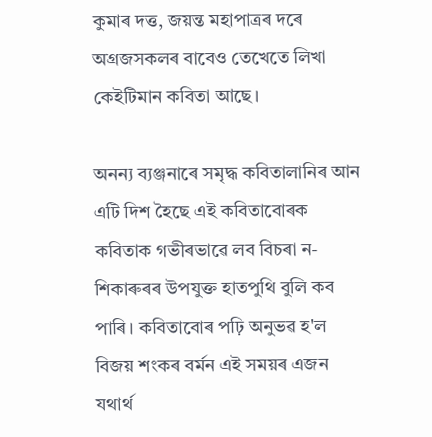কুমাৰ দত্ত, জয়ন্ত মহাপাত্ৰৰ দৰে অগ্ৰজসকলৰ বাবেও তেখেতে লিখা কেইটিমান কবিতা আছে।

অনন্য ব্যঞ্জনাৰে সমৃদ্ধ কবিতালানিৰ আন এটি দিশ হৈছে এই কবিতাবোৰক কবিতাক গভীৰভাৱে লব বিচৰা ন-শিকাৰুৰৰ উপযুক্ত হাতপুথি বুলি কব পাৰি। কবিতাবোৰ পঢ়ি অনুভৱ হ'ল বিজয় শংকৰ বৰ্মন এই সময়ৰ এজন যথাৰ্থ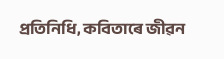প্ৰতিনিধি, কবিতাৰে জীৱন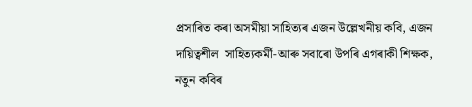প্ৰসাৰিত কৰা অসমীয়া সাহিত্যৰ এজন উল্লেখনীয় কবি, এজন দায়িত্বশীল  সাহিত্যকৰ্মী-আৰু সবাৰো উপৰি এগৰাকী শিক্ষক, নতুন কবিৰ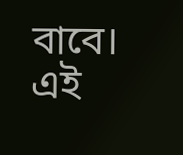বাবে। এই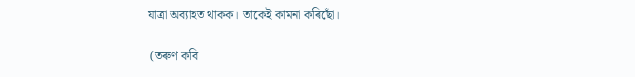যাত্ৰা অব্যাহত থাকক। তাকেই কামনা কৰিছোঁ।

 (তৰুণ কবি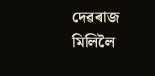দেৱৰাজ মিলিলৈ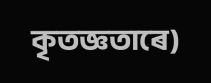কৃতজ্ঞতাৰে)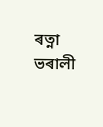ৰত্না ভৰালী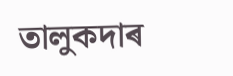তালুকদাৰ